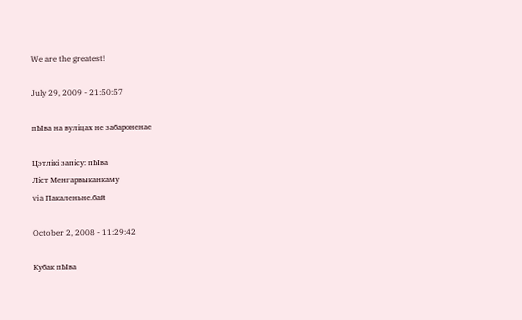We are the greatest!

July 29, 2009 - 21:50:57

пЫва на вуліцах не забароненае

Цэтлікі запісу: пЫва
Ліст Менгарвыканкаму
via Пакаленьне.бай

October 2, 2008 - 11:29:42

Кубак пЫва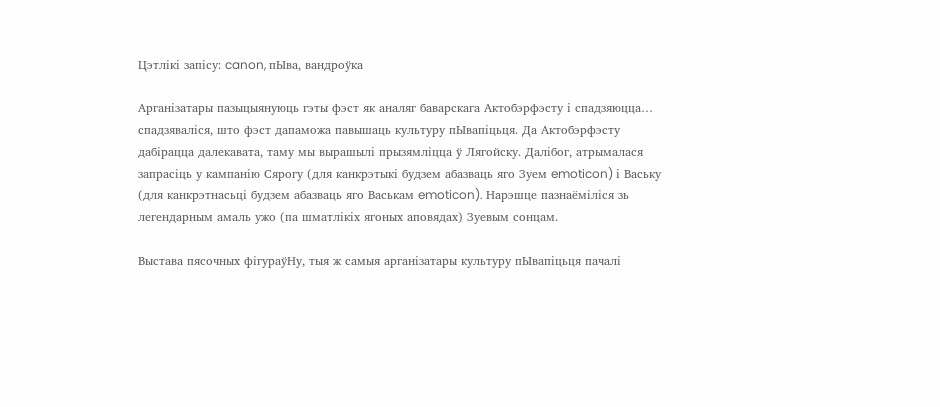Цэтлікі запісу: canon, пЫва, вандроўка

Арганізатары пазыцыянуюць гэты фэст як аналяг баварскага Актобэрфэсту і спадзяюцца… спадзяваліся, што фэст дапаможа павышаць культуру пЫвапіцьця. Да Актобэрфэсту дабірацца далекавата, таму мы вырашылі прызямліцца ў Лягойску. Далібог, атрымалася запрасіць у кампанію Сярогу (для канкрэтыкі будзем абазваць яго Зуем emoticon) і Ваську (для канкрэтнасьці будзем абазваць яго Васькам emoticon). Нарэшце пазнаёміліся зь легендарным амаль ужо (па шматлікіх ягоных аповядах) Зуевым сонцам.

Выстава пясочных фігураўНу, тыя ж самыя арганізатары культуру пЫвапіцьця пачалі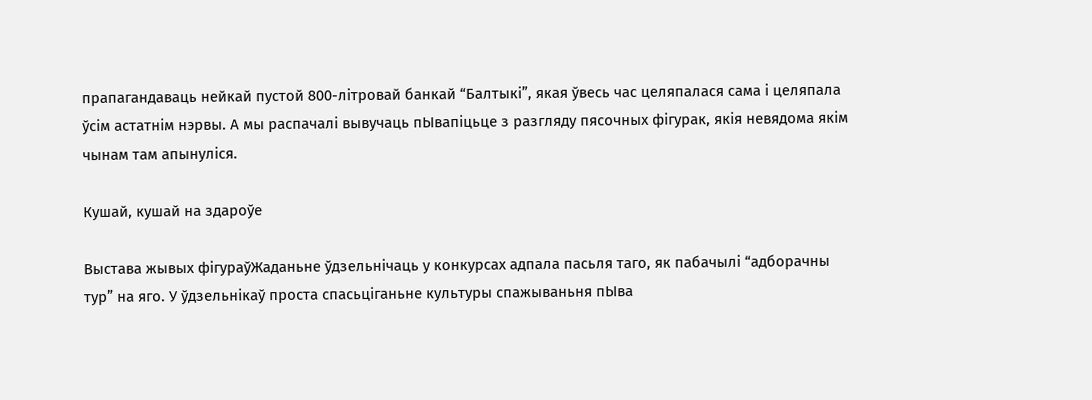прапагандаваць нейкай пустой 800-літровай банкай “Балтыкі”, якая ўвесь час целяпалася сама і целяпала ўсім астатнім нэрвы. А мы распачалі вывучаць пЫвапіцьце з разгляду пясочных фігурак, якія невядома якім чынам там апынуліся.

Кушай, кушай на здароўе

Выстава жывых фігураўЖаданьне ўдзельнічаць у конкурсах адпала пасьля таго, як пабачылі “адборачны тур” на яго. У ўдзельнікаў проста спасьціганьне культуры спажываньня пЫва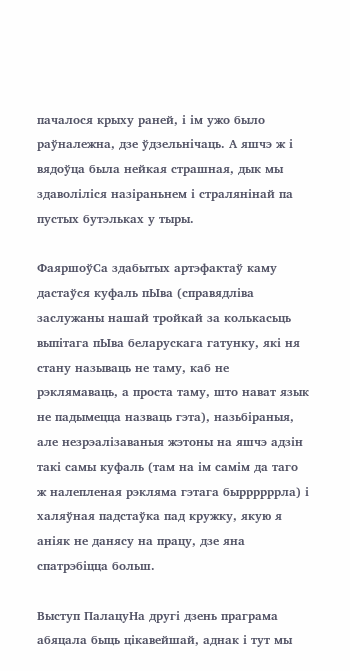пачалося крыху раней, і ім ужо было раўналежна, дзе ўдзельнічаць. А яшчэ ж і вядоўца была нейкая страшная, дык мы здаволіліся назіраньнем і стралянінай па пустых бутэльках у тыры.

ФаяршоўСа здабытых артэфактаў каму дастаўся куфаль пЫва (справядліва заслужаны нашай тройкай за колькасьць выпітага пЫва беларускага гатунку, які ня стану называць не таму, каб не рэклямаваць, а проста таму, што нават язык не падымецца назваць гэта), назьбіраныя, але незрэалізаваныя жэтоны на яшчэ адзін такі самы куфаль (там на ім самім да таго ж налепленая рэкляма гэтага быррррррла) і халяўная падстаўка пад кружку, якую я аніяк не данясу на працу, дзе яна спатрэбіцца больш.

Выступ ПалацуНа другі дзень праграма абяцала быць цікавейшай, аднак і тут мы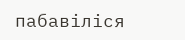пабавіліся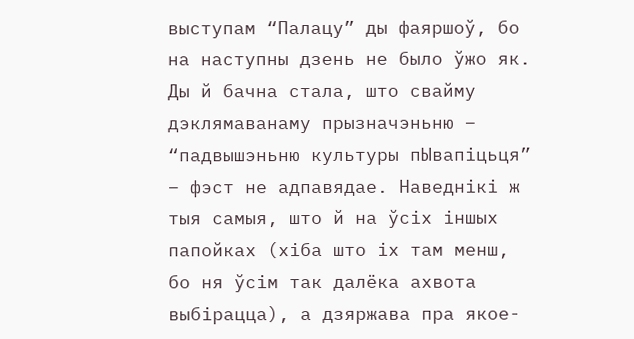выступам “Палацу” ды фаяршоў, бо на наступны дзень не было ўжо як. Ды й бачна стала, што свайму дэклямаванаму прызначэньню – “падвышэньню культуры пЫвапіцьця” – фэст не адпавядае. Наведнікі ж тыя самыя, што й на ўсіх іншых папойках (хіба што іх там менш, бо ня ўсім так далёка ахвота выбірацца), а дзяржава пра якое-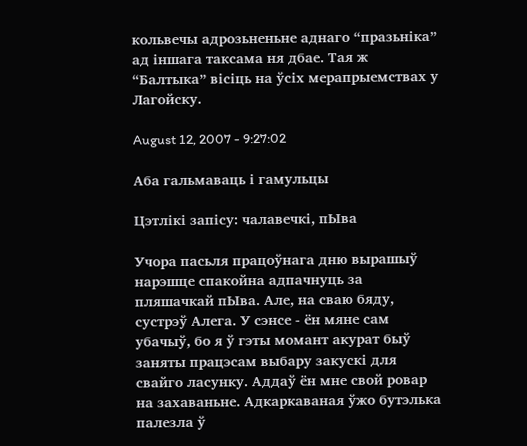кольвечы адрозьненьне аднаго “празьніка” ад іншага таксама ня дбае. Тая ж “Балтыка” вісіць на ўсіх мерапрыемствах у Лагойску.

August 12, 2007 - 9:27:02

Аба гальмаваць і гамульцы

Цэтлікі запісу: чалавечкі, пЫва

Учора пасьля працоўнага дню вырашыў нарэшце спакойна адпачнуць за пляшачкай пЫва. Але, на сваю бяду, сустрэў Алега. У сэнсе - ён мяне сам убачыў, бо я ў гэты момант акурат быў заняты працэсам выбару закускі для свайго ласунку. Аддаў ён мне свой ровар на захаваньне. Адкаркаваная ўжо бутэлька палезла ў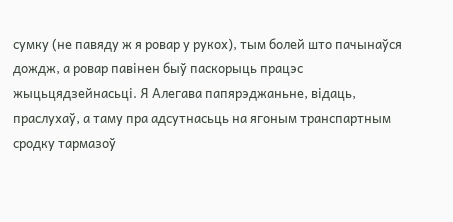сумку (не павяду ж я ровар у рукох), тым болей што пачынаўся дождж, а ровар павінен быў паскорыць працэс жыцьцядзейнасьці. Я Алегава папярэджаньне, відаць, праслухаў, а таму пра адсутнасьць на ягоным транспартным сродку тармазоў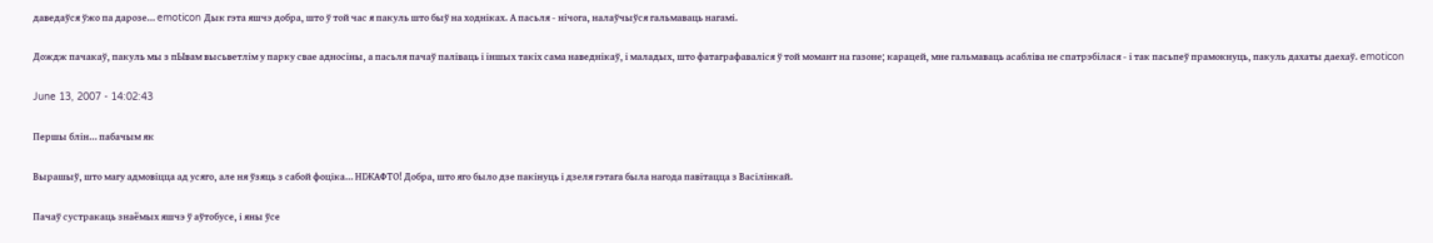даведаўся ўжо па дарозе… emoticon Дык гэта яшчэ добра, што ў той час я пакуль што быў на ходніках. А пасьля - нічога, налаўчыўся гальмаваць нагамі.

Дождж пачакаў, пакуль мы з пЫвам высьветлім у парку свае адносіны, а пасьля пачаў паліваць і іншых такіх сама наведнікаў, і маладых, што фатаграфаваліся ў той момант на газоне; карацей, мне гальмаваць асабліва не спатрэбілася - і так пасьпеў прамокнуць, пакуль дахаты даехаў. emoticon

June 13, 2007 - 14:02:43

Першы блін… пабачым як

Вырашыў, што магу адмовіцца ад усяго, але ня ўзяць з сабой фоціка… НІЖАФТО! Добра, што яго было дзе пакінуць і дзеля гэтага была нагода павітацца з Васілінкай.

Пачаў сустракаць знаёмых яшчэ ў аўтобусе, і яны ўсе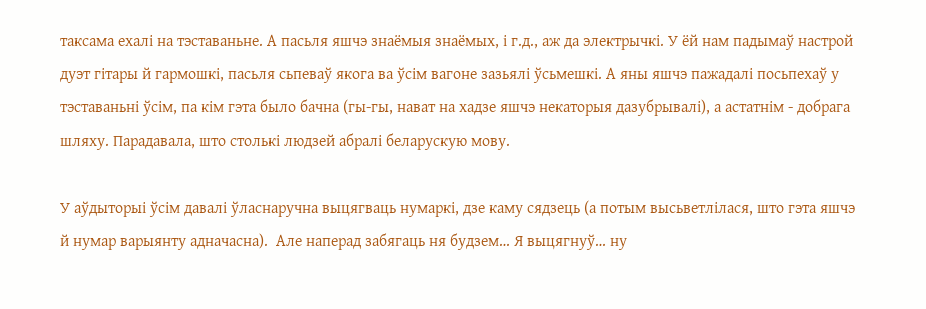таксама ехалі на тэставаньне. А пасьля яшчэ знаёмыя знаёмых, і г.д., аж да электрычкі. У ёй нам падымаў настрой дуэт гітары й гармошкі, пасьля сьпеваў якога ва ўсім вагоне зазьялі ўсьмешкі. А яны яшчэ пажадалі посьпехаў у тэставаньні ўсім, па кім гэта было бачна (гы-гы, нават на хадзе яшчэ некаторыя дазубрывалі), а астатнім - добрага шляху. Парадавала, што столькі людзей абралі беларускую мову.

У аўдыторыі ўсім давалі ўласнаручна выцягваць нумаркі, дзе каму сядзець (а потым высьветлілася, што гэта яшчэ й нумар варыянту адначасна).  Але наперад забягаць ня будзем… Я выцягнуў… ну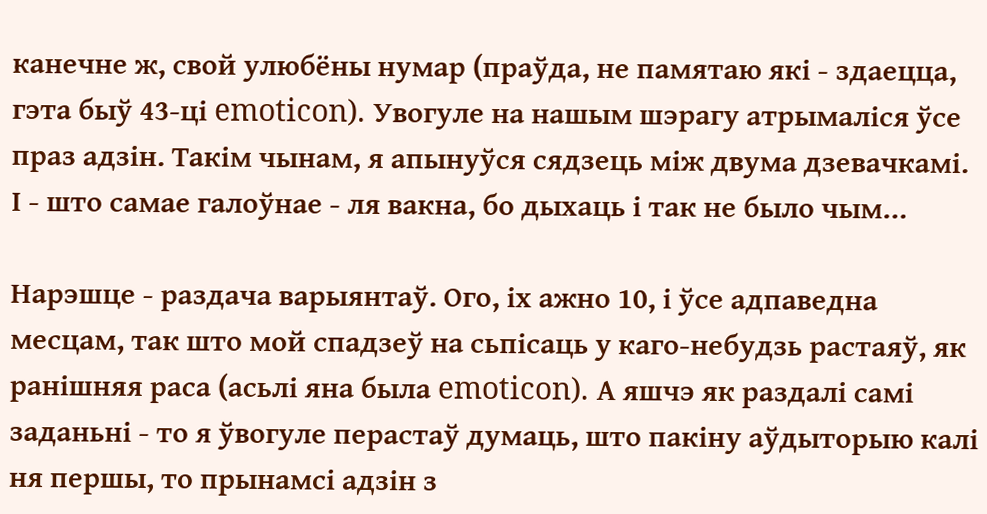канечне ж, свой улюбёны нумар (праўда, не памятаю які - здаецца, гэта быў 43-ці emoticon). Увогуле на нашым шэрагу атрымаліся ўсе праз адзін. Такім чынам, я апынуўся сядзець між двума дзевачкамі. І - што самае галоўнае - ля вакна, бо дыхаць і так не было чым…

Нарэшце - раздача варыянтаў. Ого, іх ажно 10, і ўсе адпаведна месцам, так што мой спадзеў на сьпісаць у каго-небудзь растаяў, як ранішняя раса (асьлі яна была emoticon). А яшчэ як раздалі самі заданьні - то я ўвогуле перастаў думаць, што пакіну аўдыторыю калі ня першы, то прынамсі адзін з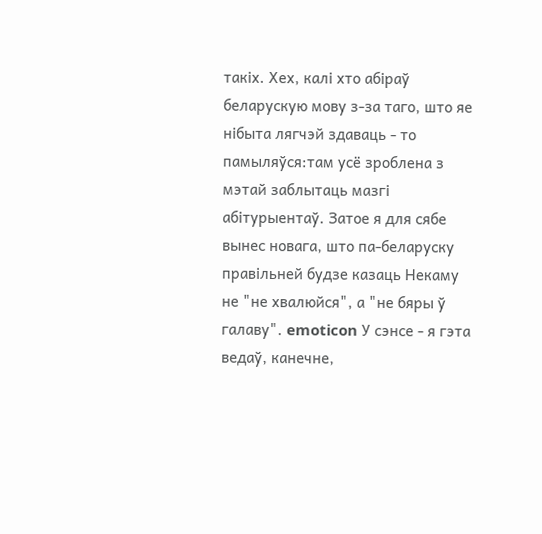такіх. Хех, калі хто абіраў беларускую мову з-за таго, што яе нібыта лягчэй здаваць - то памыляўся:там усё зроблена з мэтай заблытаць мазгі абітурыентаў. Затое я для сябе вынес новага, што па-беларуску правільней будзе казаць Некаму не "не хвалюйся", а "не бяры ў галаву". emoticon У сэнсе - я гэта ведаў, канечне,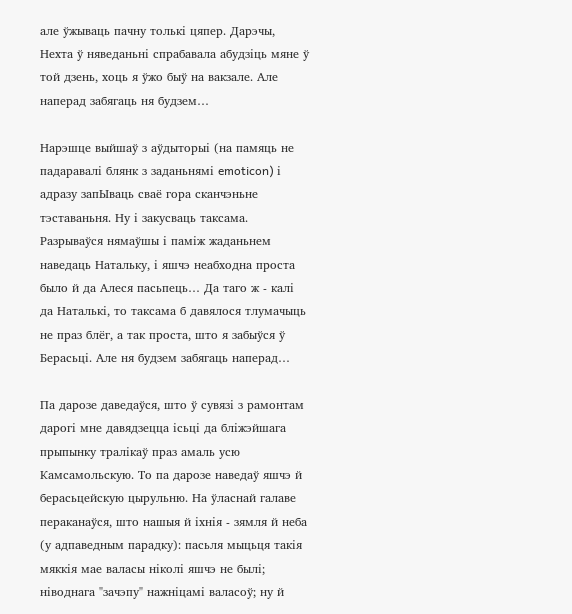але ўжываць пачну толькі цяпер. Дарэчы, Нехта ў няведаньні спрабавала абудзіць мяне ў той дзень, хоць я ўжо быў на вакзале. Але наперад забягаць ня будзем…

Нарэшце выйшаў з аўдыторыі (на памяць не падаравалі блянк з заданьнямі emoticon) і адразу запЫваць сваё гора сканчэньне тэставаньня. Ну і закусваць таксама. Разрываўся нямаўшы і паміж жаданьнем наведаць Натальку, і яшчэ неабходна проста было й да Алеся пасьпець… Да таго ж - калі да Наталькі, то таксама б давялося тлумачыць не праз блёг, а так проста, што я забыўся ў Берасьці. Але ня будзем забягаць наперад…

Па дарозе даведаўся, што ў сувязі з рамонтам дарогі мне давядзецца ісьці да бліжэйшага прыпынку тралікаў праз амаль усю Камсамольскую. То па дарозе наведаў яшчэ й берасьцейскую цырульню. На ўласнай галаве пераканаўся, што нашыя й іхнія - зямля й неба (у адпаведным парадку): пасьля мыцьця такія мяккія мае валасы ніколі яшчэ не былі; ніводнага "зачэпу" нажніцамі валасоў; ну й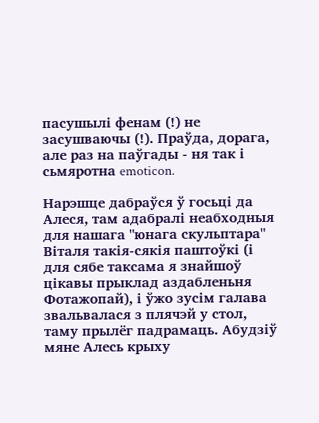пасушылі фенам (!) не засушваючы (!). Праўда, дорага, але раз на паўгады - ня так і сьмяротна emoticon.

Нарэшце дабраўся ў госьці да Алеся, там адабралі неабходныя для нашага "юнага скульптара" Віталя такія-сякія паштоўкі (і для сябе таксама я знайшоў цікавы прыклад аздабленьня Фотажопай), і ўжо зусім галава звальвалася з плячэй у стол, таму прылёг падрамаць. Абудзіў мяне Алесь крыху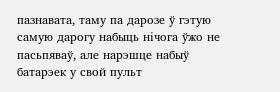пазнавата, таму па дарозе ў гэтую самую дарогу набыць нічога ўжо не пасьпяваў, але нарэшце набыў батарэек у свой пульт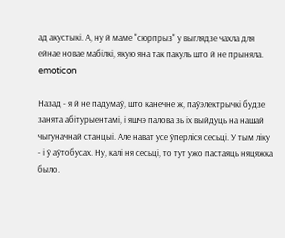ад акустыкі. А, ну й маме "сюрпрыз" у выглядзе чахла для ейнае новае мабілкі, якую яна так пакуль што й не прыняла. emoticon

Назад - я й не падумаў, што канечне ж, паўэлектрычкі будзе занята абітурыентамі, і яшчэ палова зь іх выйдуць на нашай чыгуначнай станцыі. Але нават усе ўперліся сесьці. У тым ліку - і ў аўтобусах. Ну, калі ня сесьці, то тут ужо пастаяць няцяжка было.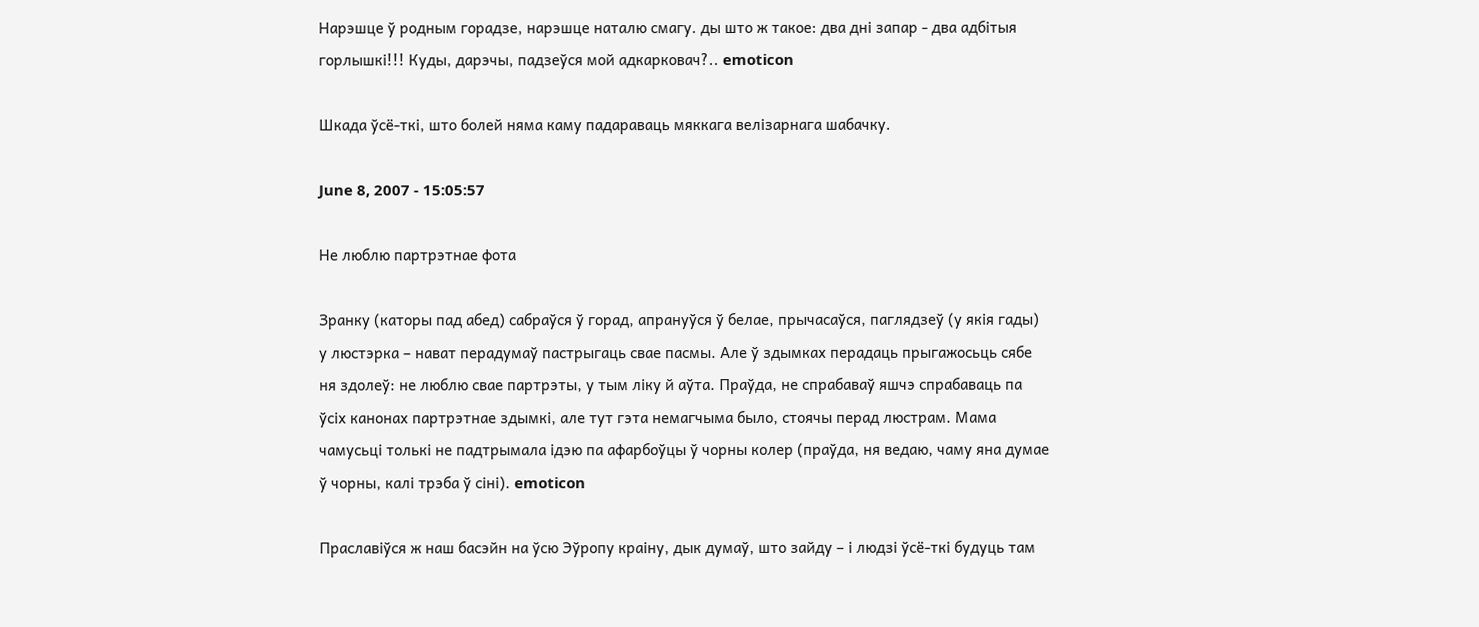Нарэшце ў родным горадзе, нарэшце наталю смагу. ды што ж такое: два дні запар - два адбітыя горлышкі!!! Куды, дарэчы, падзеўся мой адкарковач?.. emoticon

Шкада ўсё-ткі, што болей няма каму падараваць мяккага велізарнага шабачку.

June 8, 2007 - 15:05:57

Не люблю партрэтнае фота

Зранку (каторы пад абед) сабраўся ў горад, апрануўся ў белае, прычасаўся, паглядзеў (у якія гады) у люстэрка – нават перадумаў пастрыгаць свае пасмы. Але ў здымках перадаць прыгажосьць сябе ня здолеў: не люблю свае партрэты, у тым ліку й аўта. Праўда, не спрабаваў яшчэ спрабаваць па ўсіх канонах партрэтнае здымкі, але тут гэта немагчыма было, стоячы перад люстрам. Мама чамусьці толькі не падтрымала ідэю па афарбоўцы ў чорны колер (праўда, ня ведаю, чаму яна думае ў чорны, калі трэба ў сіні). emoticon

Праславіўся ж наш басэйн на ўсю Эўропу краіну, дык думаў, што зайду – і людзі ўсё-ткі будуць там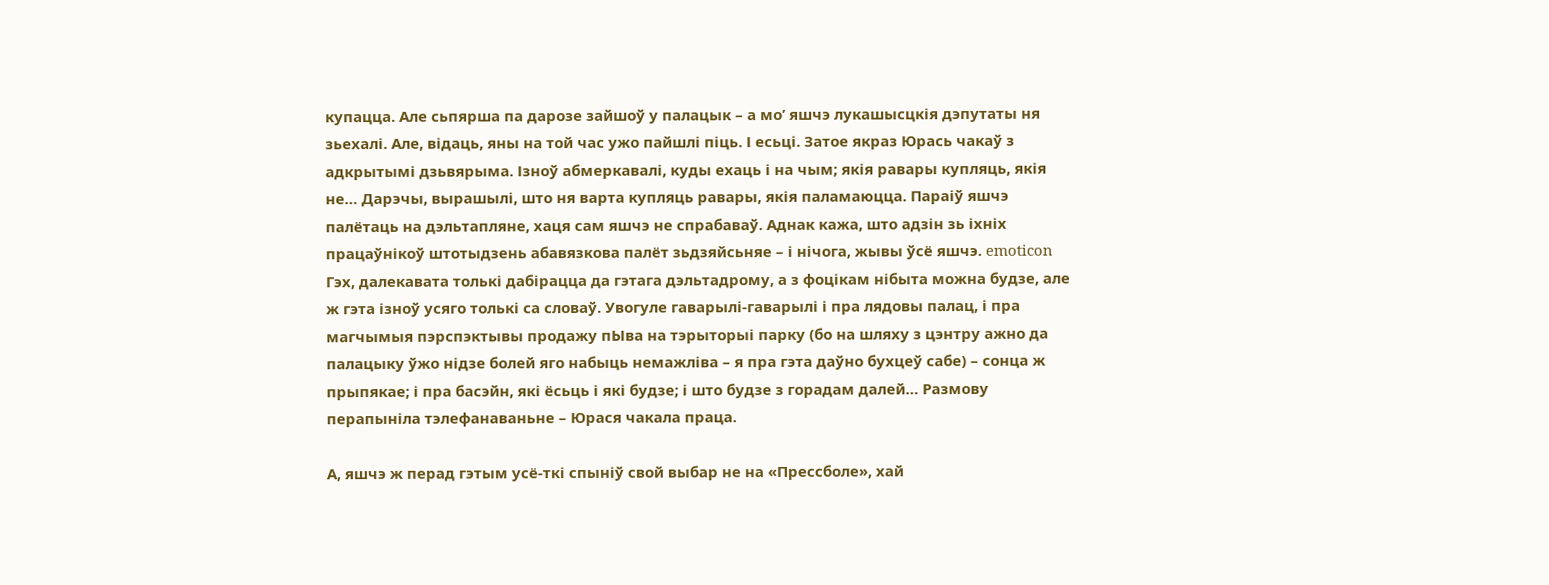купацца. Але сьпярша па дарозе зайшоў у палацык – а мо’ яшчэ лукашысцкія дэпутаты ня зьехалі. Але, відаць, яны на той час ужо пайшлі піць. І есьці. Затое якраз Юрась чакаў з адкрытымі дзьвярыма. Ізноў абмеркавалі, куды ехаць і на чым; якія равары купляць, якія не… Дарэчы, вырашылі, што ня варта купляць равары, якія паламаюцца. Параіў яшчэ палётаць на дэльтапляне, хаця сам яшчэ не спрабаваў. Аднак кажа, што адзін зь іхніх працаўнікоў штотыдзень абавязкова палёт зьдзяйсьняе – і нічога, жывы ўсё яшчэ. emoticon Гэх, далекавата толькі дабірацца да гэтага дэльтадрому, а з фоцікам нібыта можна будзе, але ж гэта ізноў усяго толькі са словаў. Увогуле гаварылі-гаварылі і пра лядовы палац, і пра магчымыя пэрспэктывы продажу пЫва на тэрыторыі парку (бо на шляху з цэнтру ажно да палацыку ўжо нідзе болей яго набыць немажліва – я пра гэта даўно бухцеў сабе) – сонца ж прыпякае; і пра басэйн, які ёсьць і які будзе; і што будзе з горадам далей… Размову перапыніла тэлефанаваньне – Юрася чакала праца.

А, яшчэ ж перад гэтым усё-ткі спыніў свой выбар не на «Прессболе», хай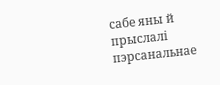сабе яны й прыслалі пэрсанальнае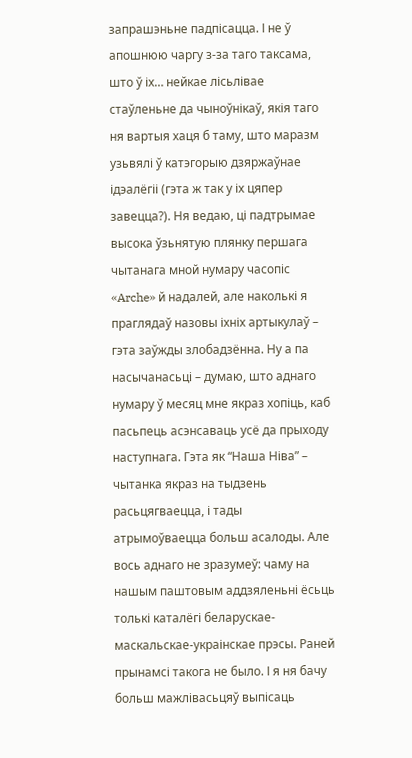запрашэньне падпісацца. І не ў апошнюю чаргу з-за таго таксама, што ў іх… нейкае лісьлівае стаўленьне да чыноўнікаў, якія таго ня вартыя хаця б таму, што маразм узьвялі ў катэгорыю дзяржаўнае ідэалёгіі (гэта ж так у іх цяпер завецца?). Ня ведаю, ці падтрымае высока ўзьнятую плянку першага чытанага мной нумару часопіс «Arche» й надалей, але наколькі я праглядаў назовы іхніх артыкулаў – гэта заўжды злобадзённа. Ну а па насычанасьці – думаю, што аднаго нумару ў месяц мне якраз хопіць, каб пасьпець асэнсаваць усё да прыходу наступнага. Гэта як “Наша Ніва” – чытанка якраз на тыдзень расьцягваецца, і тады атрымоўваецца больш асалоды. Але вось аднаго не зразумеў: чаму на нашым паштовым аддзяленьні ёсьць толькі каталёгі беларускае-маскальскае-украінскае прэсы. Раней прынамсі такога не было. І я ня бачу больш мажлівасьцяў выпісаць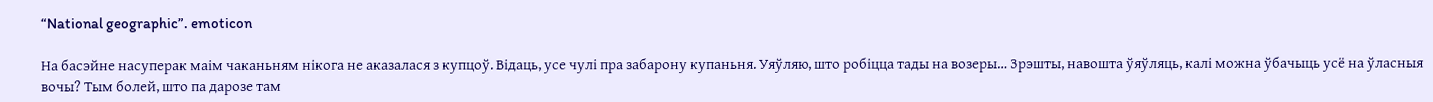“National geographic”. emoticon

На басэйне насуперак маім чаканьням нікога не аказалася з купцоў. Відаць, усе чулі пра забарону купаньня. Уяўляю, што робіцца тады на возеры… Зрэшты, навошта ўяўляць, калі можна ўбачыць усё на ўласныя вочы? Тым болей, што па дарозе там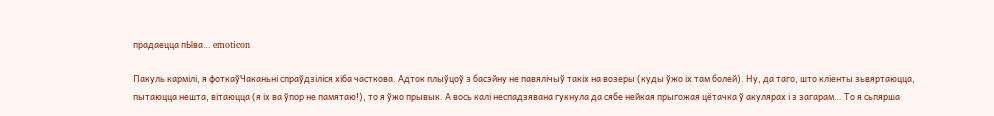прадаецца пЫва… emoticon

Пакуль кармілі, я фоткаўЧаканьні спраўдзіліся хіба часткова. Адток плыўцоў з басэйну не павялічыў такіх на возеры (куды ўжо іх там болей). Ну, да таго, што кліенты зьвяртаюцца, пытаюцца нешта, вітаюцца (я іх ва ўпор не памятаю!), то я ўжо прывык. А вось калі неспадзявана гукнула да сябе нейкая прыгожая цётачка ў акулярах і з загарам… То я сьпярша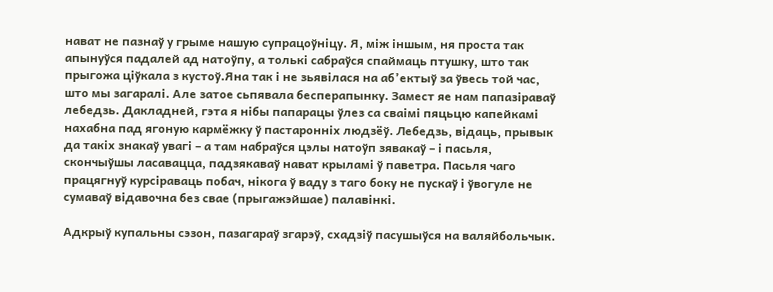нават не пазнаў у грыме нашую супрацоўніцу. Я, між іншым, ня проста так апынуўся падалей ад натоўпу, а толькі сабраўся спаймаць птушку, што так прыгожа ціўкала з кустоў.Яна так і не зьявілася на аб’ектыў за ўвесь той час, што мы загаралі. Але затое сьпявала бесперапынку. Замест яе нам папазіраваў лебедзь. Дакладней, гэта я нібы папарацы ўлез са сваімі пяцьцю капейкамі нахабна пад ягоную кармёжку ў пастаронніх людзёў. Лебедзь, відаць, прывык да такіх знакаў увагі – а там набраўся цэлы натоўп зявакаў – і пасьля, скончыўшы ласавацца, падзякаваў нават крыламі ў паветра. Пасьля чаго працягнуў курсіраваць побач, нікога ў ваду з таго боку не пускаў і ўвогуле не сумаваў відавочна без свае (прыгажэйшае) палавінкі.

Адкрыў купальны сэзон, пазагараў згарэў, схадзіў пасушыўся на валяйбольчык.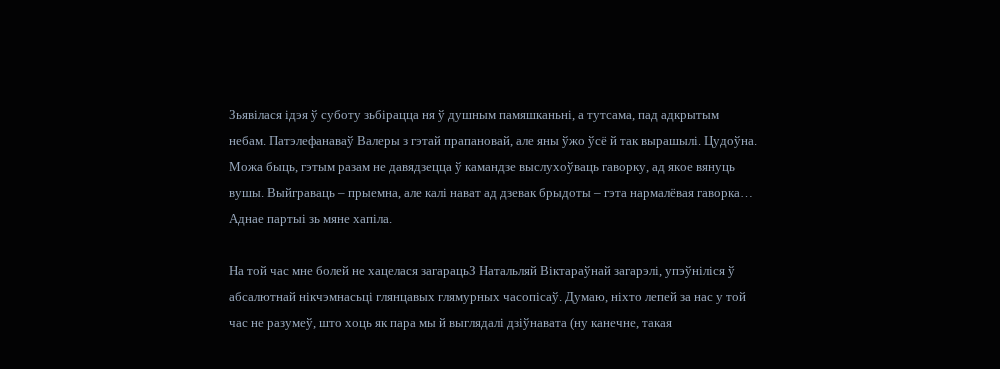Зьявілася ідэя ў суботу зьбірацца ня ў душным памяшканьні, а тутсама, пад адкрытым небам. Патэлефанаваў Валеры з гэтай прапановай, але яны ўжо ўсё й так вырашылі. Цудоўна. Можа быць, гэтым разам не давядзецца ў камандзе выслухоўваць гаворку, ад якое вянуць вушы. Выйграваць – прыемна, але калі нават ад дзевак брыдоты – гэта нармалёвая гаворка… Аднае партыі зь мяне хапіла.

На той час мне болей не хацелася загарацьЗ Натальляй Віктараўнай загарэлі, упэўніліся ў абсалютнай нікчэмнасьці глянцавых глямурных часопісаў. Думаю, ніхто лепей за нас у той час не разумеў, што хоць як пара мы й выглядалі дзіўнавата (ну канечне, такая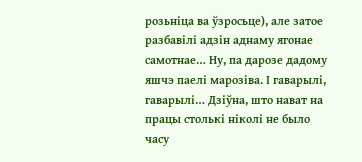розьніца ва ўзросьце), але затое разбавілі адзін аднаму ягонае самотнае… Ну, па дарозе дадому яшчэ паелі марозіва. І гаварылі, гаварылі… Дзіўна, што нават на працы столькі ніколі не было часу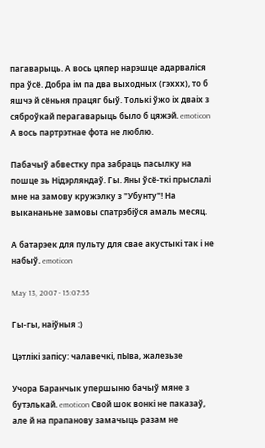пагаварыць. А вось цяпер нарэшце адарваліся пра ўсё. Добра ім па два выходных (гэххх), то б яшчэ й сёньня працяг быў. Толькі ўжо іх дваіх з сяброўкай перагаварыць было б цяжэй. emoticon А вось партрэтнае фота не люблю.

Пабачыў абвестку пра забраць пасылку на пошце зь Нідэрляндаў. Гы. Яны ўсё-ткі прыслалі мне на замову кружэлку з "Убунту"! На выкананьне замовы спатрэбіўся амаль месяц.

А батарэек для пульту для свае акустыкі так і не набыў. emoticon

May 13, 2007 - 15:07:55

Гы-гы, наіўныя :)

Цэтлікі запісу: чалавечкі, пЫва, жалезьзе

Учора Баранчык упершыню бачыў мяне з бутэлькай. emoticon Свой шок вонкі не паказаў, але й на прапанову замачыць разам не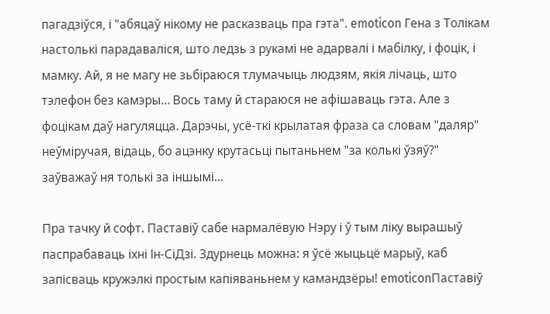пагадзіўся, і "абяцаў нікому не расказваць пра гэта". emoticon Гена з Толікам настолькі парадаваліся, што ледзь з рукамі не адарвалі і мабілку, і фоцік, і мамку. Ай, я не магу не зьбіраюся тлумачыць людзям, якія лічаць, што тэлефон без камэры… Вось таму й стараюся не афішаваць гэта. Але з фоцікам даў нагуляцца. Дарэчы, усё-ткі крылатая фраза са словам "даляр" неўміручая, відаць, бо ацэнку крутасьці пытаньнем "за колькі ўзяў?" заўважаў ня толькі за іншымі…

Пра тачку й софт. Паставіў сабе нармалёвую Нэру і ў тым ліку вырашыў паспрабаваць іхні Ін-СіДзі. Здурнець можна: я ўсё жыцьцё марыў, каб запісваць кружэлкі простым капіяваньнем у камандзёры! emoticonПаставіў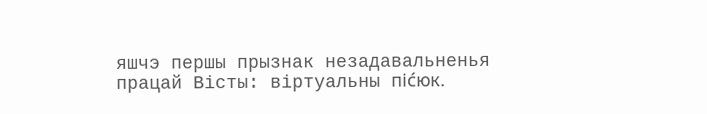яшчэ першы прызнак незадавальненья працай Вісты: віртуальны піс́юк.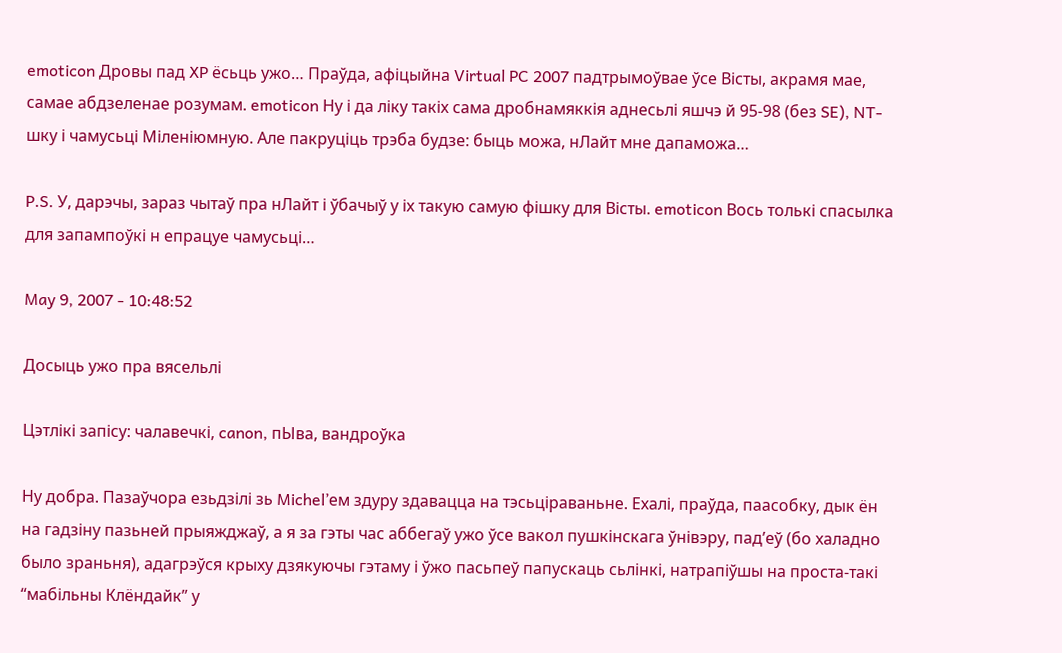emoticon Дровы пад XP ёсьць ужо… Праўда, афіцыйна Virtual PC 2007 падтрымоўвае ўсе Вісты, акрамя мае, самае абдзеленае розумам. emoticon Ну і да ліку такіх сама дробнамяккія аднесьлі яшчэ й 95-98 (без SE), NT-шку і чамусьці Міленіюмную. Але пакруціць трэба будзе: быць можа, нЛайт мне дапаможа…

P.S. У, дарэчы, зараз чытаў пра нЛайт і ўбачыў у іх такую самую фішку для Вісты. emoticon Вось толькі спасылка для запампоўкі н епрацуе чамусьці…

May 9, 2007 - 10:48:52

Досыць ужо пра вясельлі

Цэтлікі запісу: чалавечкі, canon, пЫва, вандроўка

Ну добра. Пазаўчора езьдзілі зь Michel’ем здуру здавацца на тэсьціраваньне. Ехалі, праўда, паасобку, дык ён на гадзіну пазьней прыяжджаў, а я за гэты час аббегаў ужо ўсе вакол пушкінскага ўнівэру, пад’еў (бо халадно было зраньня), адагрэўся крыху дзякуючы гэтаму і ўжо пасьпеў папускаць сьлінкі, натрапіўшы на проста-такі “мабільны Клёндайк” у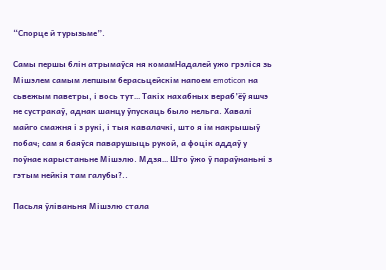“Спорце й турызьме”.

Самы першы блін атрымаўся ня комамНадалей ужо грэліся зь Мішэлем самым лепшым берасьцейскім напоем emoticon на сьвежым паветры, і вось тут… Такіх нахабных вераб’ёў яшчэ не сустракаў, аднак шанцу ўпускаць было нельга. Хавалі майго смажня і з рукі, і тыя кавалачкі, што я ім накрышыў побач; сам я баяўся паварушыць рукой, а фоцік аддаў у поўнае карыстаньне Мішэлю. Мдзя… Што ўжо ў параўнаньні з гэтым нейкія там галубы?..

Пасьля ўліваньня Мішэлю стала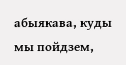абыякава, куды мы пойдзем,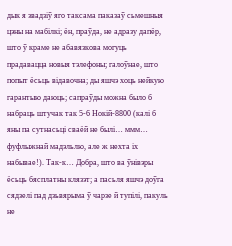дык я звадзіў яго таксама паказаў сьмешныя цэны на мабілкі; ён, праўда, не адразу дапёр, што ў краме не абавязкова могуць прадавацца новыя тэлефоны; галоўнае, што попыт ёсьць відавочна; ды яшчэ хоць нейкую гарантыю даюць; сапраўды можна было б набраць штучак так 5-6 Нокій-8800 (калі б яны па сутнасьці сваёй не былі… ммм… фуфлыжнай мадэльлю, але ж нехта іх набывае!). Так-к… Добра, што ва ўнівэры ёсьць бясплатны клязэт; а пасьля яшчэ доўга сядзелі пад дзьвярыма ў чарзе й тупілі, пакуль не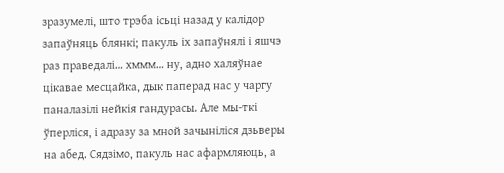зразумелі, што трэба ісьці назад у калідор запаўняць блянкі; пакуль іх запаўнялі і яшчэ раз праведалі… хммм… ну, адно халяўнае цікавае месцайка, дык паперад нас у чаргу паналазілі нейкія гандурасы. Але мы-ткі ўперліся, і адразу за мной зачыніліся дзьверы на абед. Сядзімо, пакуль нас афармляюць, а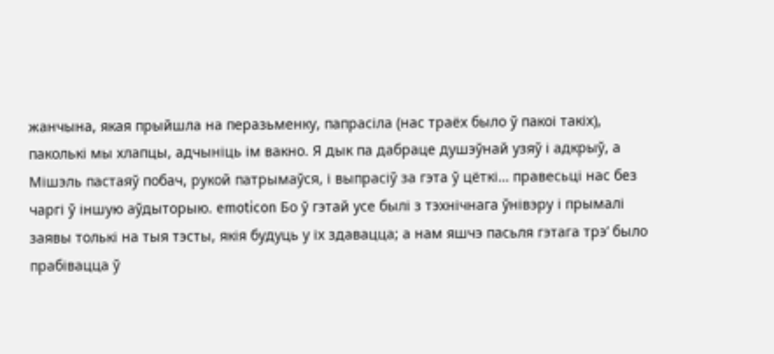жанчына, якая прыйшла на перазьменку, папрасіла (нас траёх было ў пакоі такіх), паколькі мы хлапцы, адчыніць ім вакно. Я дык па дабраце душэўнай узяў і адкрыў, а Мішэль пастаяў побач, рукой патрымаўся, і выпрасіў за гэта ў цёткі… правесьці нас без чаргі ў іншую аўдыторыю. emoticon Бо ў гэтай усе былі з тэхнічнага ўнівэру і прымалі заявы толькі на тыя тэсты, якія будуць у іх здавацца; а нам яшчэ пасьля гэтага трэ’ было прабівацца ў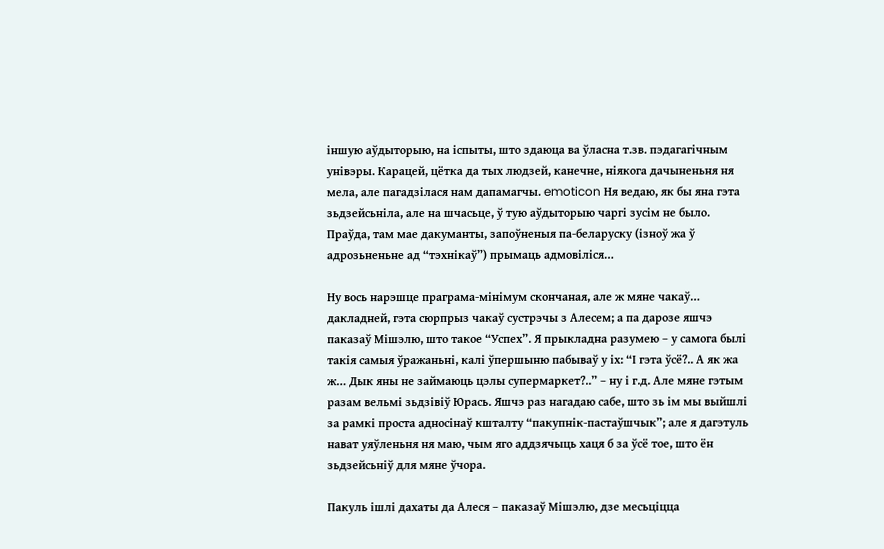іншую аўдыторыю, на іспыты, што здаюца ва ўласна т.зв. пэдагагічным унівэры. Карацей, цётка да тых людзей, канечне, ніякога дачыненьня ня мела, але пагадзілася нам дапамагчы. emoticon Ня ведаю, як бы яна гэта зьдзейсьніла, але на шчасьце, ў тую аўдыторыю чаргі зусім не было. Праўда, там мае дакуманты, запоўненыя па-беларуску (ізноў жа ў адрозьненьне ад “тэхнікаў”) прымаць адмовіліся…

Ну вось нарэшце праграма-мінімум скончаная, але ж мяне чакаў… дакладней, гэта сюрпрыз чакаў сустрэчы з Алесем; а па дарозе яшчэ паказаў Мішэлю, што такое “Успех”. Я прыкладна разумею – у самога былі такія самыя ўражаньні, калі ўпершыню пабываў у іх: “І гэта ўсё?.. А як жа ж… Дык яны не займаюць цэлы супермаркет?..” – ну і г.д. Але мяне гэтым разам вельмі зьдзівіў Юрась. Яшчэ раз нагадаю сабе, што зь ім мы выйшлі за рамкі проста адносінаў кшталту “пакупнік-пастаўшчык”; але я дагэтуль нават уяўленьня ня маю, чым яго аддзячыць хаця б за ўсё тое, што ён зьдзейсьніў для мяне ўчора.

Пакуль ішлі дахаты да Алеся – паказаў Мішэлю, дзе месьціцца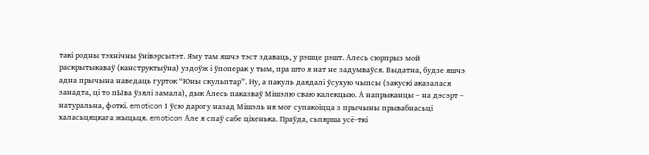такі родны тэхнічны ўнівэрсытэт. Яму там яшчэ тэст здаваць, у рэшце рэшт. Алесь сюрпрыз мой раскрытыкаваў (канструктыўна) уздоўж і ўпоперак у тым, пра што я нат не задумваўся. Выдатна, будзе яшчэ адна прычына наведаць гурток “Юны скульптар”. Ну, а пакуль даядалі ўсухую чыпсы (закускі аказалася занадта, ці то пЫва ўзялі замала), дык Алесь паказваў Мішэлю сваю калекцыю. А напрыканцы – на дэсэрт – натуральна, фоткі. emoticon І ўсю дарогу назад Мішэль ня мог супакоіцца з прычыны прывабнасьці халасьцяцкага жыцьця. emoticon Але я спаў сабе ціхенька. Праўда, сьпярша усё-ткі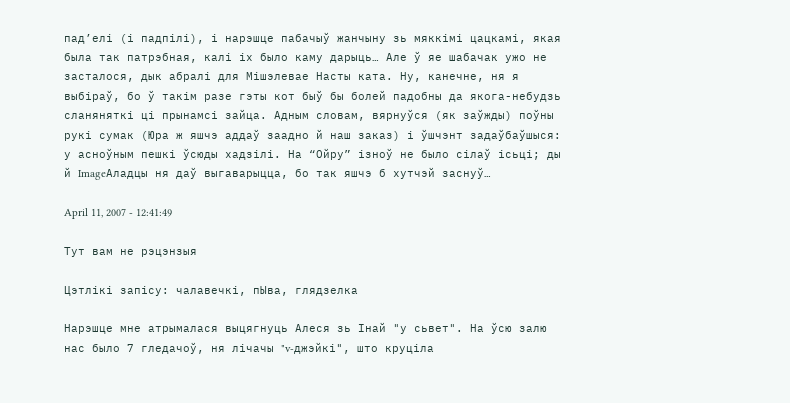пад’елі (і падпілі), і нарэшце пабачыў жанчыну зь мяккімі цацкамі, якая была так патрэбная, калі іх было каму дарыць… Але ў яе шабачак ужо не засталося, дык абралі для Мішэлевае Насты ката. Ну, канечне, ня я выбіраў, бо ў такім разе гэты кот быў бы болей падобны да якога-небудзь сланяняткі ці прынамсі зайца. Адным словам, вярнуўся (як заўжды) поўны рукі сумак (Юра ж яшчэ аддаў заадно й наш заказ) і ўшчэнт задаўбаўшыся: у асноўным пешкі ўсюды хадзілі. На “Ойру” ізноў не было сілаў ісьці; ды й ImageАладцы ня даў выгаварыцца, бо так яшчэ б хутчэй заснуў…

April 11, 2007 - 12:41:49

Тут вам не рэцэнзыя

Цэтлікі запісу: чалавечкі, пЫва, глядзелка

Нарэшце мне атрымалася выцягнуць Алеся зь Інай "у сьвет". На ўсю залю нас было 7 гледачоў, ня лічачы "v-джэйкі", што круціла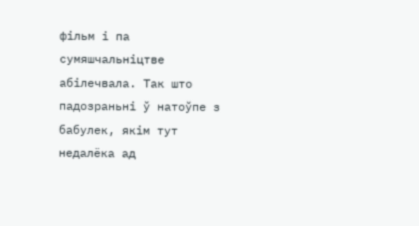фільм і па сумяшчальніцтве абілечвала. Так што падозраньні ў натоўпе з бабулек, якім тут недалёка ад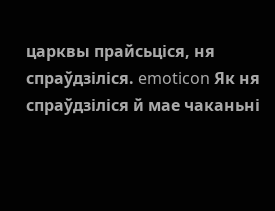царквы прайсьціся, ня спраўдзіліся. emoticon Як ня спраўдзіліся й мае чаканьні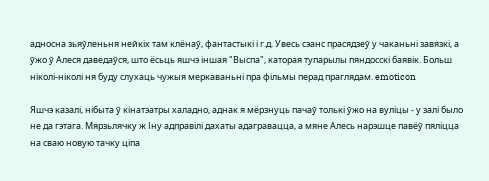адносна зьяўленьня нейкіх там клёнаў, фантастыкі і г.д. Увесь сэанс прасядзеў у чаканьні завязкі, а ўжо ў Алеся даведаўся, што ёсьць яшчэ іншая "Выспа", каторая тупарылы пяндосскі баявік. Больш ніколі-ніколі ня буду слухаць чужыя меркаваньні пра фільмы перад праглядам. emoticon

Яшчэ казалі, нібыта ў кінатэатры халадно, аднак я мёрзнуць пачаў толькі ўжо на вуліцы - у залі было не да гэтага. Мярзьлячку ж Іну адправілі дахаты адагравацца, а мяне Алесь нарэшце павёў пяліцца на сваю новую тачку ціпа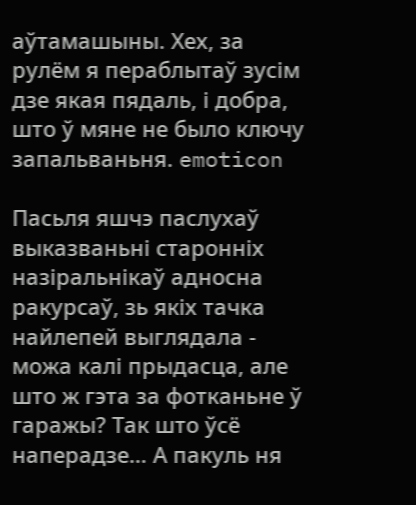аўтамашыны. Хех, за рулём я пераблытаў зусім дзе якая пядаль, і добра, што ў мяне не было ключу запальваньня. emoticon

Пасьля яшчэ паслухаў выказваньні старонніх назіральнікаў адносна ракурсаў, зь якіх тачка найлепей выглядала - можа калі прыдасца, але што ж гэта за фотканьне ў гаражы? Так што ўсё наперадзе… А пакуль ня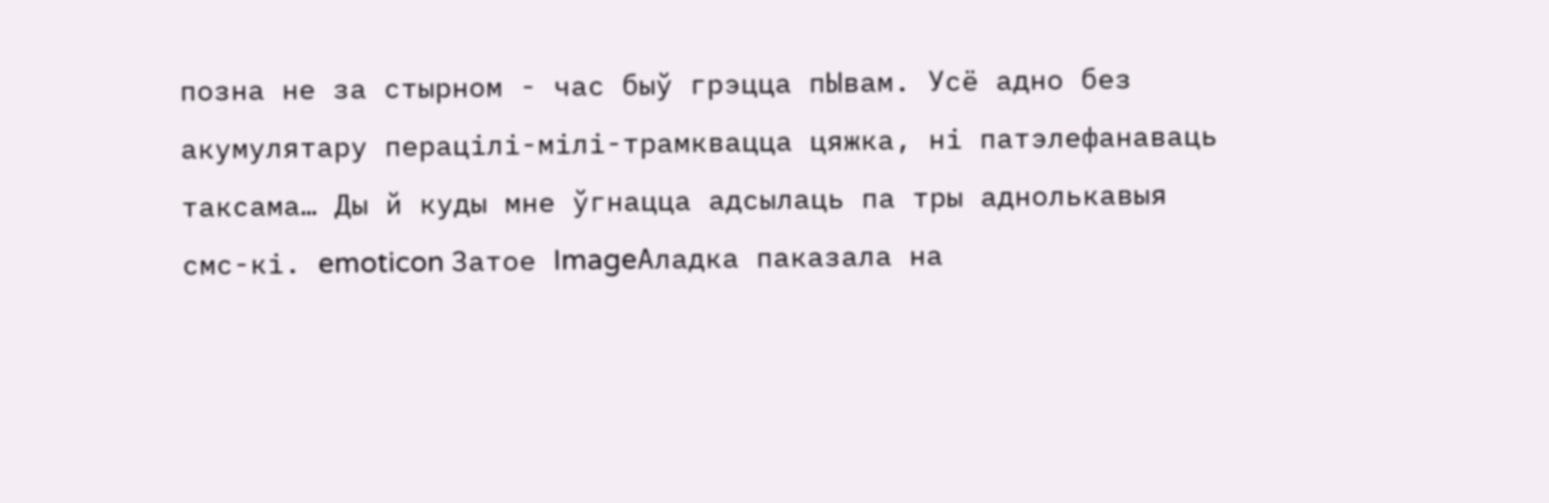позна не за стырном - час быў грэцца пЫвам. Усё адно без акумулятару перацілі-мілі-трамквацца цяжка, ні патэлефанаваць таксама… Ды й куды мне ўгнацца адсылаць па тры аднолькавыя смс-кі. emoticon Затое ImageАладка паказала на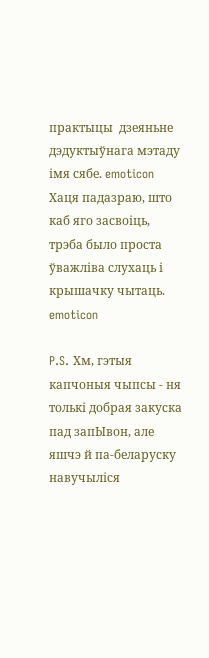практыцы  дзеяньне дэдуктыўнага мэтаду імя сябе. emoticon Хаця падазраю, што каб яго засвоіць, трэба было проста ўважліва слухаць і крышачку чытаць. emoticon

P.S. Хм, гэтыя капчоныя чыпсы - ня толькі добрая закуска пад запЫвон, але яшчэ й па-беларуску навучыліся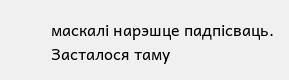маскалі нарэшце падпісваць. Засталося таму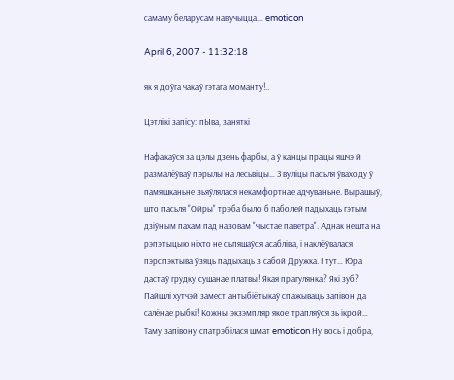самаму беларусам навучыцца… emoticon

April 6, 2007 - 11:32:18

як я доўга чакаў гэтага моманту!..

Цэтлікі запісу: пЫва, заняткі

Нафакаўся за цэлы дзень фарбы, а ў канцы працы яшчэ й размалёўваў пэрылы на лесьвіцы… З вуліцы пасьля ўваходу ў памяшканьне зьяўлялася некамфортнае адчуваньне. Вырашыў, што пасьля "Ойры" трэба было б паболей падыхаць гэтым дзіўным пахам пад назовам "чыстае паветра". Аднак нешта на рэпэтыцыю ніхто не сьпяшаўся асабліва, і наклёўвалася пэрспэктыва ўзяць падыхаць з сабой Дружка. І тут… Юра дастаў грудку сушанае платвы! Якая прагулянка? Які зуб? Пайшлі хутчэй замест антыбіётыкаў спажываць запівон да салёнае рыбкі! Кожны экзэмпляр якое трапляўся зь ікрой… Таму запівону спатрэбілася шмат emoticon Ну вось і добра,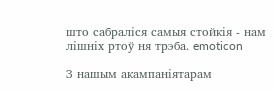што сабраліся самыя стойкія - нам лішніх ртоў ня трэба. emoticon

З нашым акампаніятарам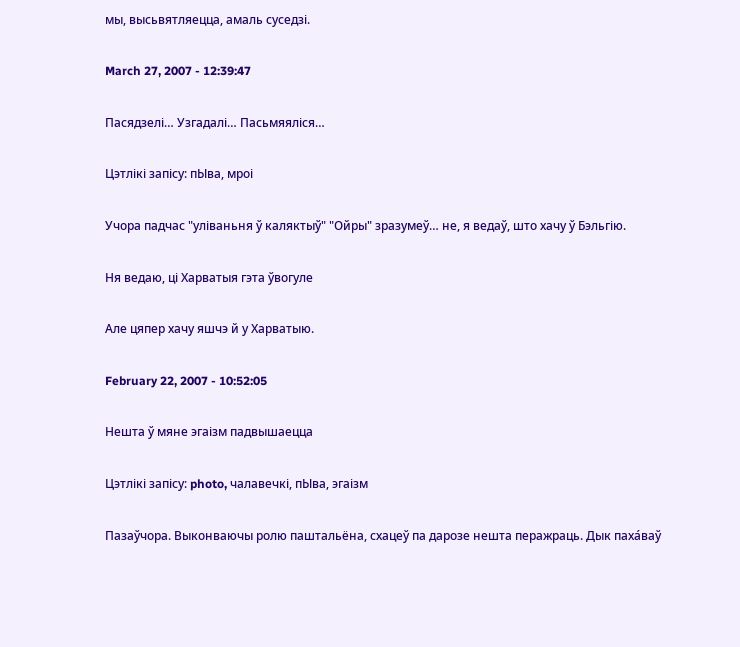мы, высьвятляецца, амаль суседзі.

March 27, 2007 - 12:39:47

Пасядзелі… Узгадалі… Пасьмяяліся…

Цэтлікі запісу: пЫва, мроі

Учора падчас "уліваньня ў каляктыў" "Ойры" зразумеў… не, я ведаў, што хачу ў Бэльгію.

Ня ведаю, ці Харватыя гэта ўвогуле

Але цяпер хачу яшчэ й у Харватыю.

February 22, 2007 - 10:52:05

Нешта ў мяне эгаізм падвышаецца

Цэтлікі запісу: photo, чалавечкі, пЫва, эгаізм

Пазаўчора. Выконваючы ролю паштальёна, схацеў па дарозе нешта перажраць. Дык паха́ваў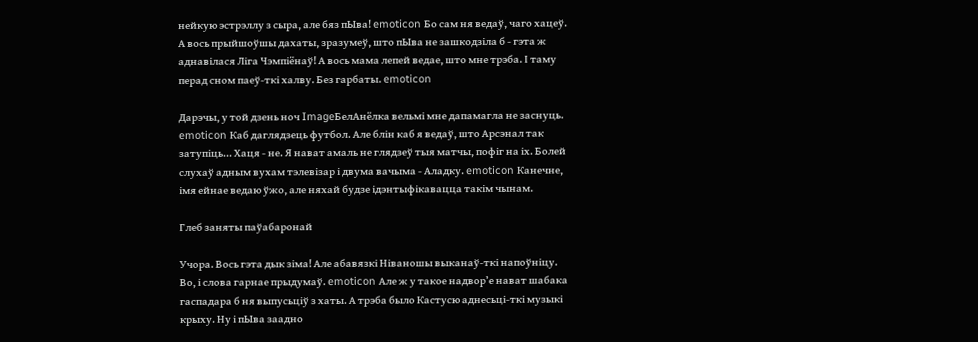нейкую эстрэллу з сыра, але бяз пЫва! emoticon Бо сам ня ведаў, чаго хацеў. А вось прыйшоўшы дахаты, зразумеў, што пЫва не зашкодзіла б - гэта ж аднавілася Ліга Чэмпіёнаў! А вось мама лепей ведае, што мне трэба. І таму перад сном паеў-ткі халву. Без гарбаты. emoticon

Дарэчы, у той дзень ноч ImageБелАнёлка вельмі мне дапамагла не заснуць. emoticon Каб даглядзець футбол. Але блін каб я ведаў, што Арсэнал так затупіць… Хаця - не. Я нават амаль не глядзеў тыя матчы, пофіг на іх. Болей слухаў адным вухам тэлевізар і двума вачыма - Аладку. emoticon Канечне, імя ейнае ведаю ўжо, але няхай будзе ідэнтыфікавацца такім чынам.

Глеб заняты паўабаронай

Учора. Вось гэта дык зіма! Але абавязкі Ніваношы выканаў-ткі напоўніцу. Во, і слова гарнае прыдумаў. emoticon Але ж у такое надвор’е нават шабака гаспадара б ня выпусьціў з хаты. А трэба было Кастусю аднесьці-ткі музыкі крыху. Ну і пЫва заадно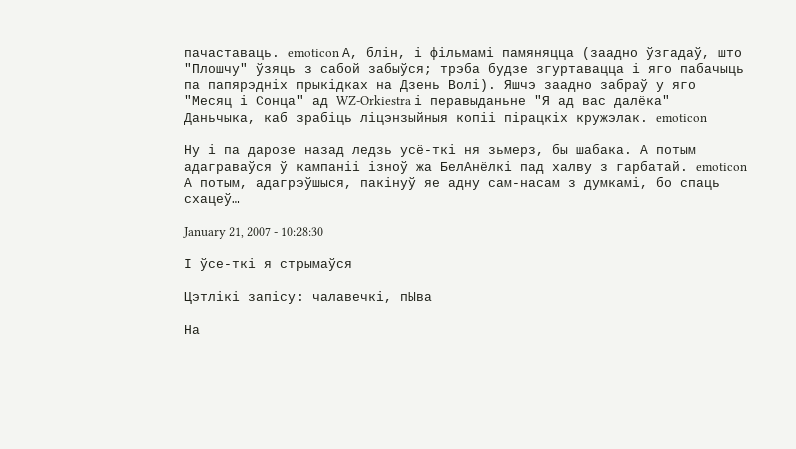пачаставаць. emoticon А, блін, і фільмамі памяняцца (заадно ўзгадаў, што "Плошчу" ўзяць з сабой забыўся; трэба будзе згуртавацца і яго пабачыць па папярэдніх прыкідках на Дзень Волі). Яшчэ заадно забраў у яго "Месяц і Сонца" ад WZ-Orkiestra і перавыданьне "Я ад вас далёка" Даньчыка, каб зрабіць ліцэнзыйныя копіі пірацкіх кружэлак. emoticon

Ну і па дарозе назад ледзь усё-ткі ня зьмерз, бы шабака. А потым адаграваўся ў кампаніі ізноў жа БелАнёлкі пад халву з гарбатай. emoticon  А потым, адагрэўшыся, пакінуў яе адну сам-насам з думкамі, бо спаць схацеў…

January 21, 2007 - 10:28:30

І ўсе-ткі я стрымаўся

Цэтлікі запісу: чалавечкі, пЫва

На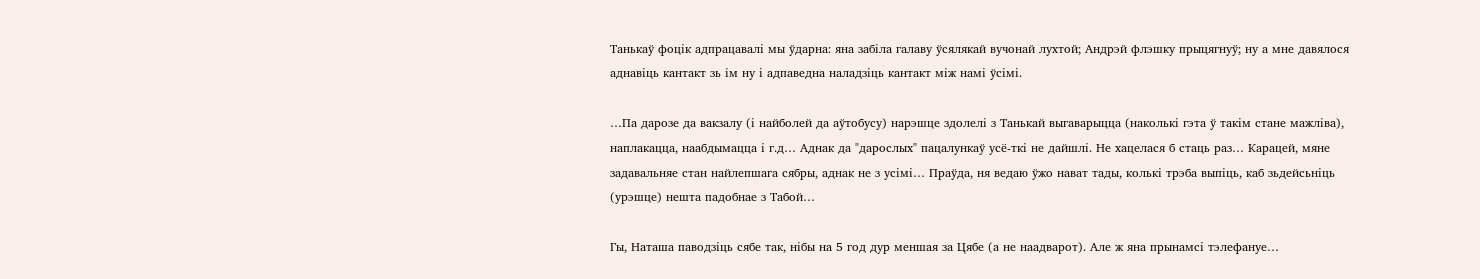Танькаў фоцік адпрацавалі мы ўдарна: яна забіла галаву ўсялякай вучонай лухтой; Андрэй флэшку прыцягнуў; ну а мне давялося аднавіць кантакт зь ім ну і адпаведна наладзіць кантакт між намі ўсімі.

…Па дарозе да вакзалу (і найболей да аўтобусу) нарэшце здолелі з Танькай выгаварыцца (наколькі гэта ў такім стане мажліва), наплакацца, наабдымацца і г.д… Аднак да "дарослых" пацалункаў усё-ткі не дайшлі. Не хацелася б стаць раз… Карацей, мяне задавальняе стан найлепшага сябры, аднак не з усімі… Праўда, ня ведаю ўжо нават тады, колькі трэба выпіць, каб зьдейсьніць (урэшце) нешта падобнае з Табой…

Гы, Наташа паводзіць сябе так, нібы на 5 год дур меншая за Цябе (а не наадварот). Але ж яна прынамсі тэлефануе…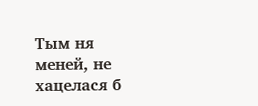Тым ня меней, не хацелася б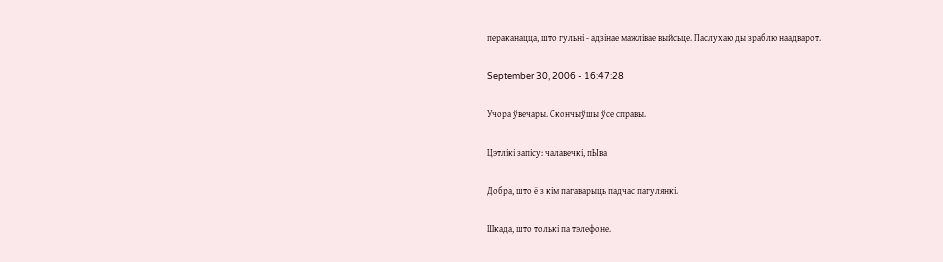пераканацца, што гульні - адзінае мажлівае выйсьце. Паслухаю ды зраблю наадварот.

September 30, 2006 - 16:47:28

Учора ўвечары. Скончыўшы ўсе справы.

Цэтлікі запісу: чалавечкі, пЫва

Добра, што ё з кім пагаварыць падчас пагулянкі.

Шкада, што толькі па тэлефоне.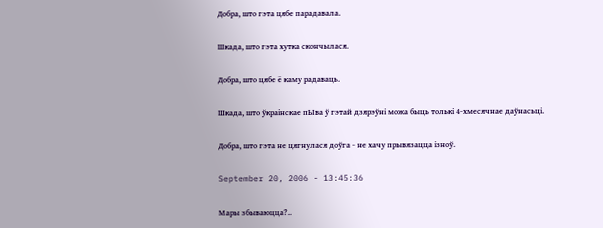Добра, што гэта цябе парадавала.

Шкада, што гэта хутка скончылася.

Добра, што цябе ё каму радаваць.

Шкада, што ўкраiнскае пЫва ў гэтай дзярэўнi можа быць толькi 4-хмесячнае даўнасьцi.

Добра, што гэта не цягнулася доўга - не хачу прывязацца iзноў.

September 20, 2006 - 13:45:36

Мары збываюцца?..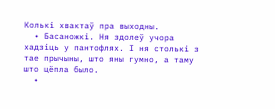Колькі хвактаў пра выходны.
  • Басаножкі. Ня здолеў учора хадзіць у пантофлях. І ня столькі з тае прычыны, што яны гумно, а таму што цёпла было.
  •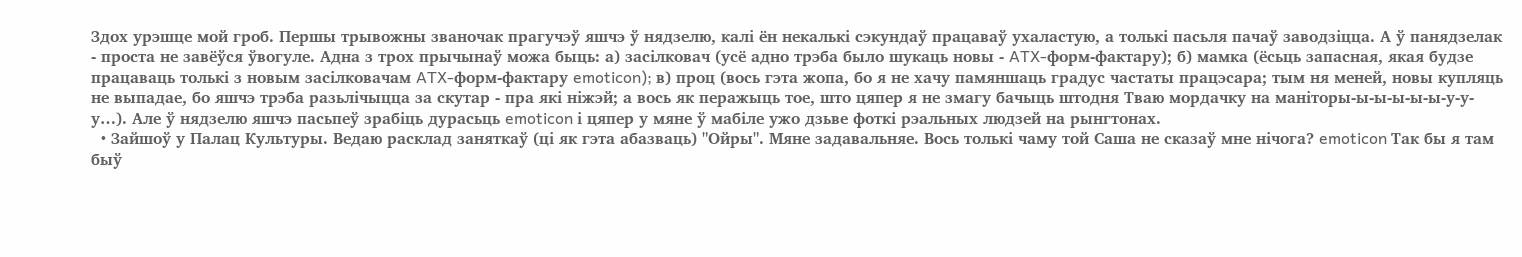Здох урэшце мой гроб. Першы трывожны званочак прагучэў яшчэ ў нядзелю, калі ён некалькі сэкундаў працаваў ухаластую, а толькі пасьля пачаў заводзіцца. А ў панядзелак - проста не завёўся ўвогуле. Адна з трох прычынаў можа быць: а) засілковач (усё адно трэба было шукаць новы - ATX-форм-фактару); б) мамка (ёсьць запасная, якая будзе працаваць толькі з новым засілковачам ATX-форм-фактару emoticon); в) проц (вось гэта жопа, бо я не хачу памяншаць градус частаты працэсара; тым ня меней, новы купляць не выпадае, бо яшчэ трэба разьлічыцца за скутар - пра які ніжэй; а вось як перажыць тое, што цяпер я не змагу бачыць штодня Тваю мордачку на маніторы-ы-ы-ы-ы-ы-у-у-у…). Але ў нядзелю яшчэ пасьпеў зрабіць дурасьць emoticon і цяпер у мяне ў мабіле ужо дзьве фоткі рэальных людзей на рынгтонах.
  • Зайшоў у Палац Культуры. Ведаю расклад заняткаў (ці як гэта абазваць) "Ойры". Мяне задавальняе. Вось толькі чаму той Саша не сказаў мне нічога? emoticon Так бы я там быў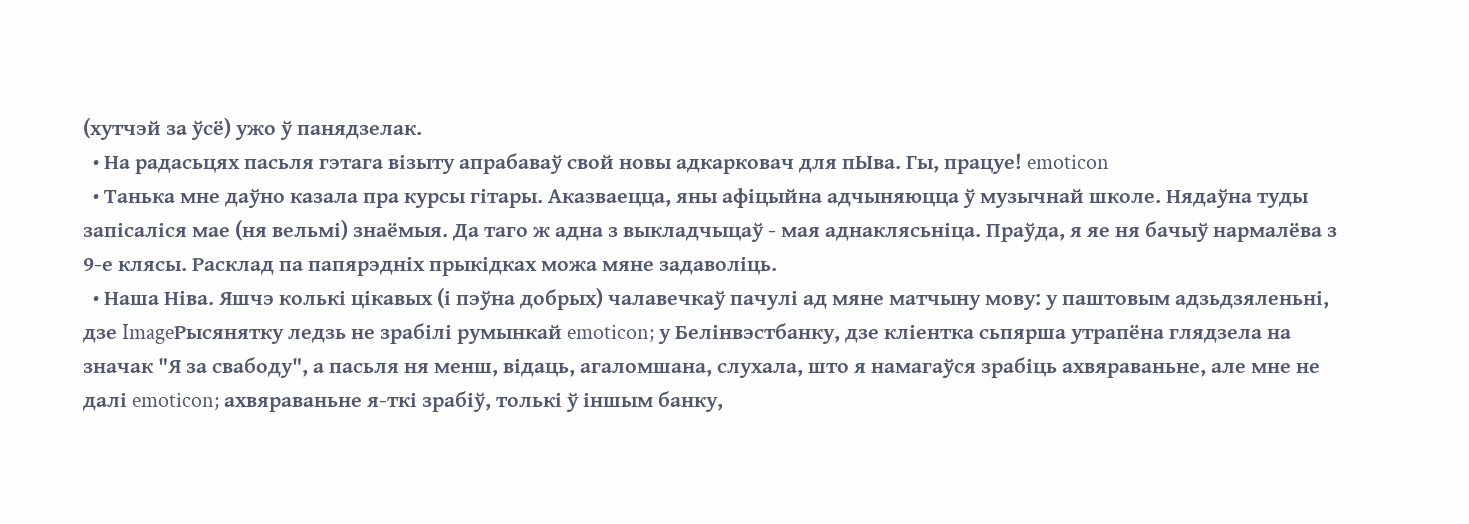(хутчэй за ўсё) ужо ў панядзелак.
  • На радасьцях пасьля гэтага візыту апрабаваў свой новы адкарковач для пЫва. Гы, працуе! emoticon
  • Танька мне даўно казала пра курсы гітары. Аказваецца, яны афіцыйна адчыняюцца ў музычнай школе. Нядаўна туды запісаліся мае (ня вельмі) знаёмыя. Да таго ж адна з выкладчыцаў - мая аднаклясьніца. Праўда, я яе ня бачыў нармалёва з 9-е клясы. Расклад па папярэдніх прыкідках можа мяне задаволіць.
  • Наша Ніва. Яшчэ колькі цікавых (і пэўна добрых) чалавечкаў пачулі ад мяне матчыну мову: у паштовым адзьдзяленьні, дзе ImageРысянятку ледзь не зрабілі румынкай emoticon; у Белінвэстбанку, дзе кліентка сьпярша утрапёна глядзела на значак "Я за свабоду", а пасьля ня менш, відаць, агаломшана, слухала, што я намагаўся зрабіць ахвяраваньне, але мне не далі emoticon; ахвяраваньне я-ткі зрабіў, толькі ў іншым банку,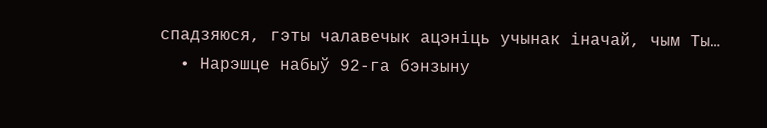спадзяюся, гэты чалавечык ацэніць учынак іначай, чым Ты…
  • Нарэшце набыў 92-га бэнзыну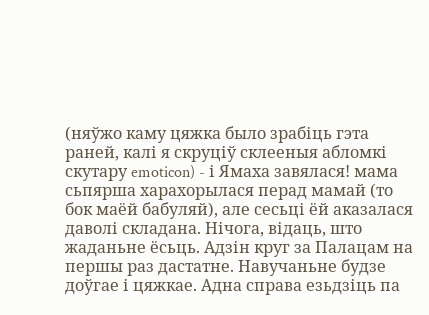(няўжо каму цяжка было зрабіць гэта раней, калі я скруціў склееныя абломкі скутару emoticon) - і Ямаха завялася! мама сьпярша харахорылася перад мамай (то бок маёй бабуляй), але сесьці ёй аказалася даволі складана. Нічога, відаць, што жаданьне ёсьць. Адзін круг за Палацам на першы раз дастатне. Навучаньне будзе доўгае і цяжкае. Адна справа езьдзіць па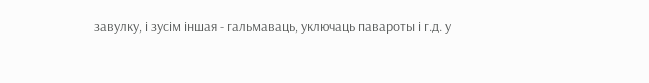завулку, і зусім іншая - гальмаваць, уключаць павароты і г.д. у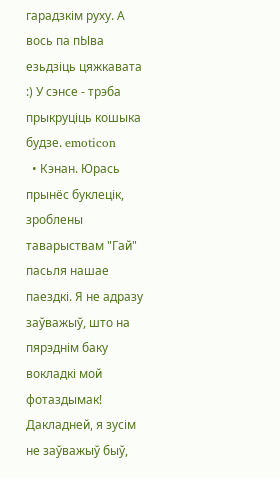гарадзкім руху. А вось па пЫва езьдзіць цяжкавата :) У сэнсе - трэба прыкруціць кошыка будзе. emoticon
  • Кэнан. Юрась прынёс буклецік, зроблены таварыствам "Гай" пасьля нашае паездкі. Я не адразу заўважыў, што на пярэднім баку вокладкі мой фотаздымак! Дакладней, я зусім не заўважыў быў,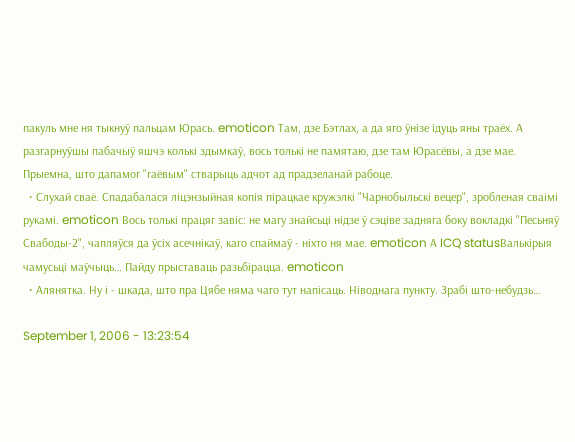пакуль мне ня тыкнуў пальцам Юрась. emoticon Там, дзе Бэтлах, а да яго ўнізе ідуць яны траёх. А разгарнуўшы пабачыў яшчэ колькі здымкаў, вось толькі не памятаю, дзе там Юрасёвы, а дзе мае. Прыемна, што дапамог "гаёвым" стварыць адчот ад прадзеланай рабоце.
  • Слухай сваё. Спадабалася ліцэнзыйная копія пірацкае кружэлкі "Чарнобыльскі вецер", зробленая сваімі рукамі. emoticon Вось толькі працяг завіс: не магу знайсьці нідзе ў сэціве задняга боку вокладкі "Песьняў Свабоды-2", чапляўся да ўсіх асечнікаў, каго спаймаў - ніхто ня мае. emoticon А ICQ statusВалькірыя чамусьці маўчыць… Пайду прыставаць разьбірацца. emoticon
  • Алянятка. Ну і - шкада, што пра Цябе няма чаго тут напісаць. Ніводнага пункту. Зрабі што-небудзь…

September 1, 2006 - 13:23:54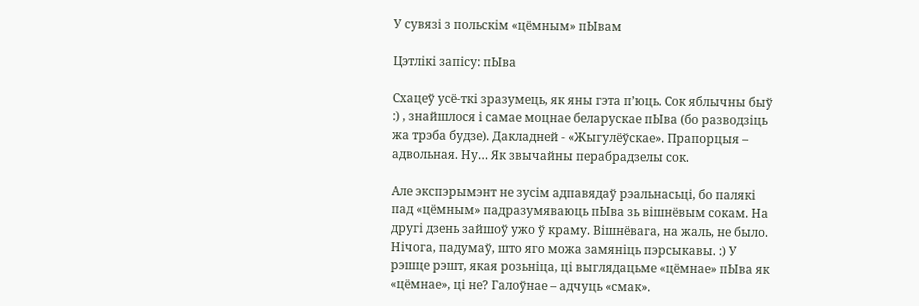У сувязі з польскім «цёмным» пЫвам

Цэтлікі запісу: пЫва

Схацеў усё-ткі зразумець, як яны гэта п’юць. Сок яблычны быў :) , знайшлося і самае моцнае беларускае пЫва (бо разводзіць жа трэба будзе). Дакладней - «Жыгулёўскае». Прапорцыя – адвольная. Ну… Як звычайны перабрадзелы сок.

Але экспэрымэнт не зусім адпавядаў рэальнасьці, бо палякі пад «цёмным» падразумяваюць пЫва зь вішнёвым сокам. На другі дзень зайшоў ужо ў краму. Вішнёвага, на жаль, не было. Нічога, падумаў, што яго можа замяніць пэрсыкавы. :) У рэшце рэшт, якая розьніца, ці выглядацьме «цёмнае» пЫва як «цёмнае», ці не? Галоўнае – адчуць «смак».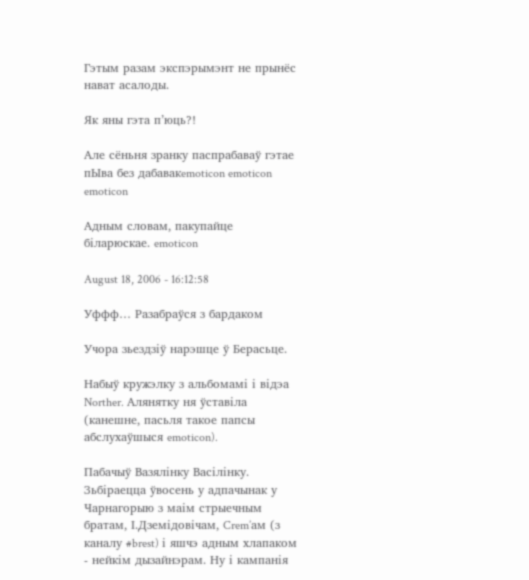Гэтым разам экспэрымэнт не прынёс нават асалоды.

Як яны гэта п’юць?!

Але сёньня зранку паспрабаваў гэтае пЫва без дабавакemoticon emoticon emoticon

Адным словам, пакупайце біларюскае. emoticon

August 18, 2006 - 16:12:58

Уффф… Разабраўся з бардаком

Учора зьездзіў нарэшце ў Берасьце.

Набыў кружэлку з альбомамі і відэа Norther. Алянятку ня ўставіла (канешне, пасьля такое папсы абслухаўшыся emoticon).

Пабачыў Вазялінку Васілінку. Зьбіраецца ўвосень у адпачынак у Чарнагорыю з маім стрыечным братам, І.Дземідовічам, Crem’ам (з каналу #brest) і яшчэ адным хлапаком - нейкім дызайнэрам. Ну і кампанія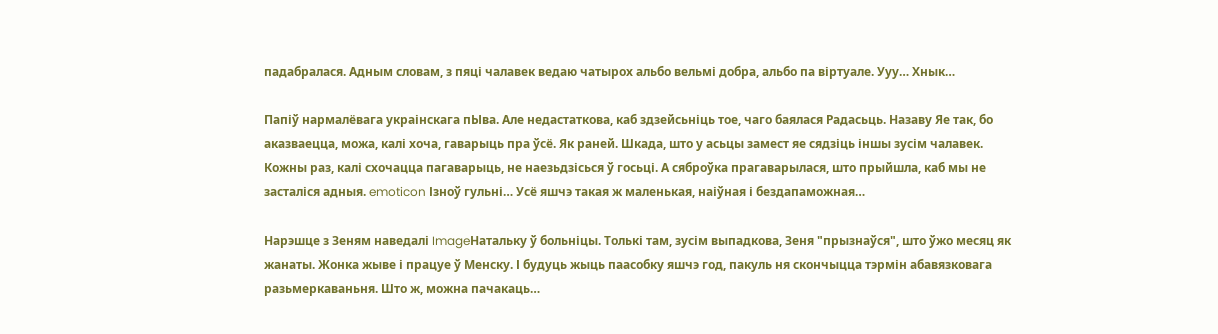падабралася. Адным словам, з пяці чалавек ведаю чатырох альбо вельмі добра, альбо па віртуале. Ууу… Хнык…

Папіў нармалёвага украінскага пЫва. Але недастаткова, каб здзейсьніць тое, чаго баялася Радасьць. Назаву Яе так, бо аказваецца, можа, калі хоча, гаварыць пра ўсё. Як раней. Шкада, што у асьцы замест яе сядзіць іншы зусім чалавек. Кожны раз, калі схочацца пагаварыць, не наезьдзісься ў госьці. А сяброўка прагаварылася, што прыйшла, каб мы не засталіся адныя. emoticon Ізноў гульні… Усё яшчэ такая ж маленькая, наіўная і бездапаможная…

Нарэшце з Зеням наведалі ImageНатальку ў больніцы. Толькі там, зусім выпадкова, Зеня "прызнаўся", што ўжо месяц як жанаты. Жонка жыве і працуе ў Менску. І будуць жыць паасобку яшчэ год, пакуль ня скончыцца тэрмін абавязковага разьмеркаваньня. Што ж, можна пачакаць…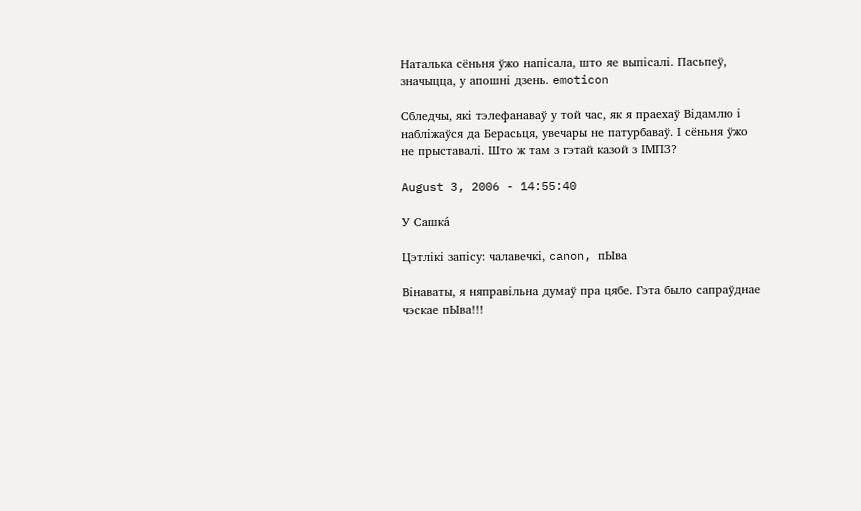Наталька сёньня ўжо напісала, што яе выпісалі. Пасьпеў, значыцца, у апошні дзень. emoticon

Сбледчы, які тэлефанаваў у той час, як я праехаў Відамлю і набліжаўся да Берасьця, увечары не патурбаваў. І сёньня ўжо не прыставалі. Што ж там з гэтай казой з ІМПЗ?

August 3, 2006 - 14:55:40

У Сашка́

Цэтлікі запісу: чалавечкі, canon, пЫва

Вінаваты, я няправільна думаў пра цябе. Гэта было сапраўднае чэскае пЫва!!!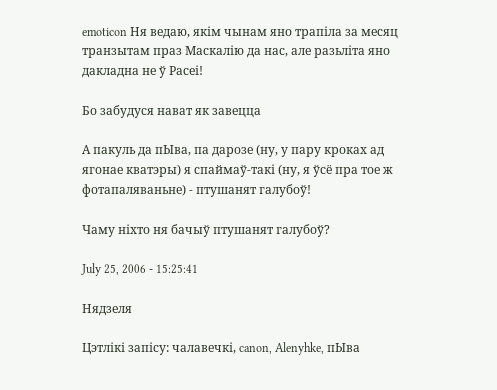emoticon Ня ведаю, якім чынам яно трапіла за месяц транзытам праз Маскалію да нас, але разьліта яно дакладна не ў Расеі!

Бо забудуся нават як завецца

А пакуль да пЫва, па дарозе (ну, у пару кроках ад ягонае кватэры) я спаймаў-такі (ну, я ўсё пра тое ж фотапаляваньне) - птушанят галубоў!

Чаму ніхто ня бачыў птушанят галубоў?

July 25, 2006 - 15:25:41

Нядзеля

Цэтлікі запісу: чалавечкі, canon, Alenyhke, пЫва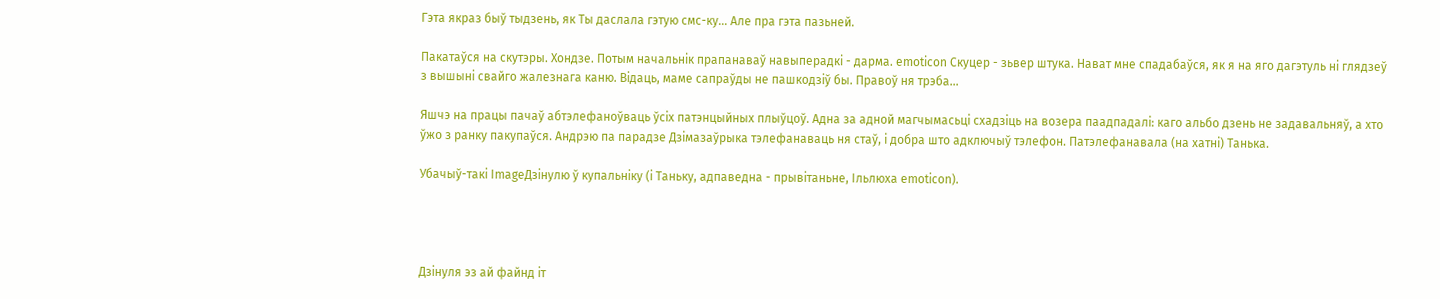Гэта якраз быў тыдзень, як Ты даслала гэтую смс-ку… Але пра гэта пазьней.

Пакатаўся на скутэры. Хондзе. Потым начальнік прапанаваў навыперадкі - дарма. emoticon Скуцер - зьвер штука. Нават мне спадабаўся, як я на яго дагэтуль ні глядзеў з вышыні свайго жалезнага каню. Відаць, маме сапраўды не пашкодзіў бы. Правоў ня трэба…

Яшчэ на працы пачаў абтэлефаноўваць ўсіх патэнцыйных плыўцоў. Адна за адной магчымасьці схадзіць на возера паадпадалі: каго альбо дзень не задавальняў, а хто ўжо з ранку пакупаўся. Андрэю па парадзе Дзімазаўрыка тэлефанаваць ня стаў, і добра што адключыў тэлефон. Патэлефанавала (на хатні) Танька.

Убачыў-такі ImageДзінулю ў купальніку (і Таньку, адпаведна - прывітаньне, Ільлюха emoticon).




Дзінуля эз ай файнд іт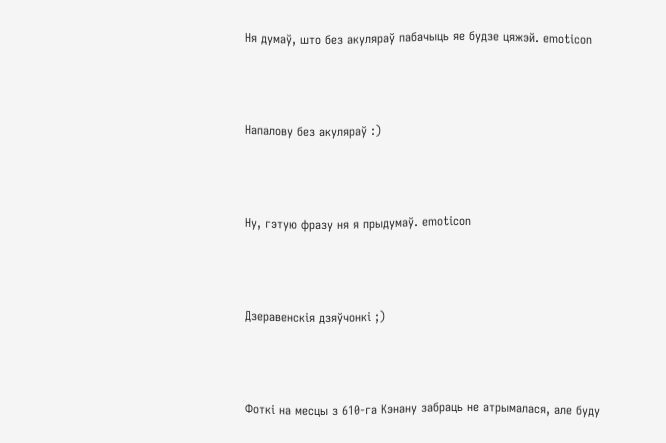Ня думаў, што без акуляраў пабачыць яе будзе цяжэй. emoticon



Напалову без акуляраў :)



Ну, гэтую фразу ня я прыдумаў. emoticon



Дзеравенскія дзяўчонкі ;)



Фоткі на месцы з 610-га Кэнану забраць не атрымалася, але буду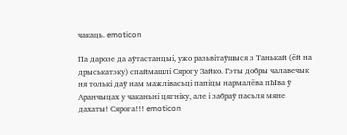чакаць. emoticon

Па дарозе да аўтастанцыі, ужо разьвітаўшыся з Танькай (ёй на дрыськатэку) спаймашлі Сярогу Зайко. Гэты добры чалавечык ня толькі даў нам мажлівасьці папіцы нармалёва пЫва ў Аранчыцах у чаканьні цягніку, але і забраў пасьля мяне дахаты! Сярога!!! emoticon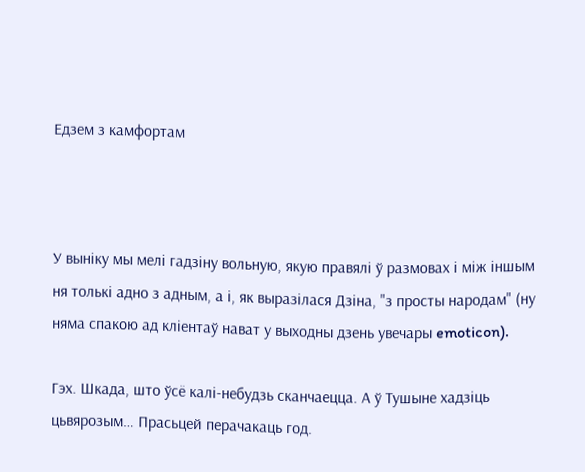Едзем з камфортам



У выніку мы мелі гадзіну вольную, якую правялі ў размовах і між іншым ня толькі адно з адным, а і, як выразілася Дзіна, "з просты народам" (ну няма спакою ад кліентаў нават у выходны дзень увечары emoticon).

Гэх. Шкада, што ўсё калі-небудзь сканчаецца. А ў Тушыне хадзіць цьвярозым… Прасьцей перачакаць год.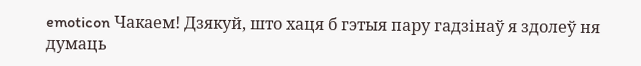emoticon Чакаем! Дзякуй, што хаця б гэтыя пару гадзінаў я здолеў ня думаць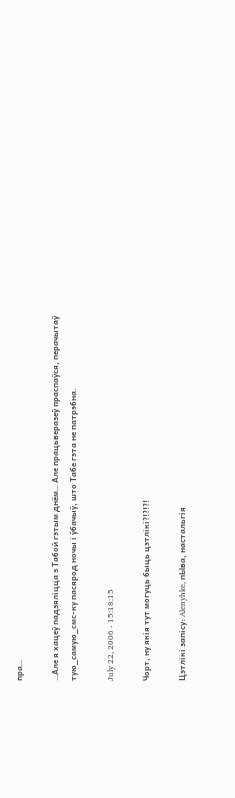пра…

…Але я хацеў падзяліцца з Табой гэтым днём… Але працьверазеў праспаўся, перачытаў тую_самую_смс-ку пасярод ночы і ўбачыў, што Табе гэта не патрэбна.

July 22, 2006 - 15:18:15

Чорт, ну якія тут могуць быць цэтлікі?!?!?!

Цэтлікі запісу: Alenyhke, пЫва, настальгія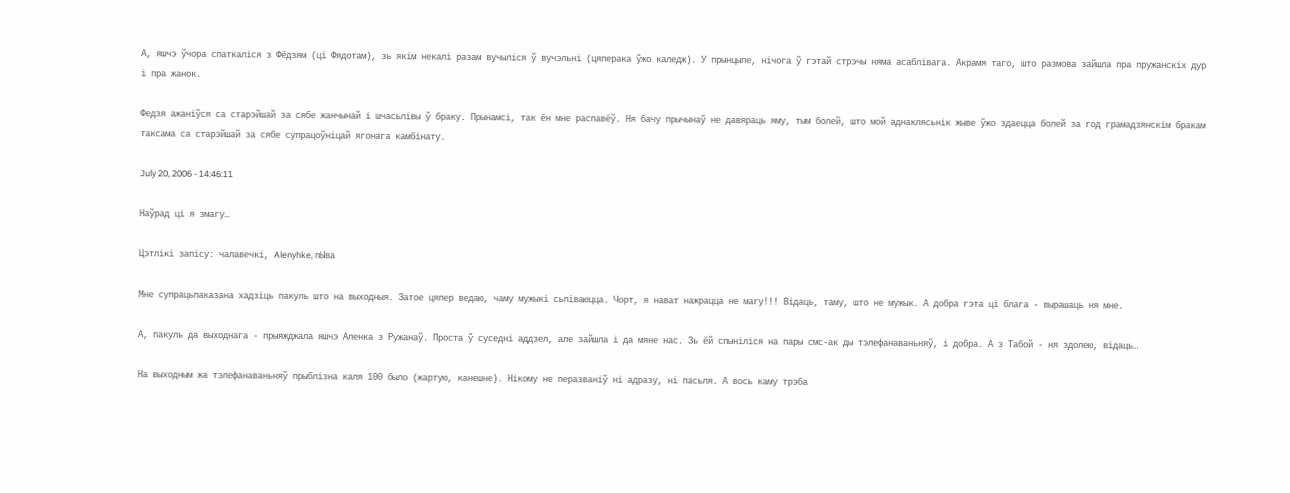А, яшчэ ўчора спаткаліся з Фёдзям (ці Фядотам), зь якім некалі разам вучыліся ў вучэльні (цяперака ўжо каледж). У прынцыпе, нічога ў гэтай стрэчы няма асаблівага. Акрамя таго, што размова зайшла пра пружанскіх дур і пра жанок.

Федзя ажаніўся са старэйшай за сябе жанчынай і шчасьлівы ў браку. Прынамсі, так ён мне распавёў. Ня бачу прычынаў не давяраць яму, тым болей, што мой аднаклясьнік жыве ўжо здаецца болей за год грамадзянскім бракам таксама са старэйшай за сябе супрацоўніцай ягонага камбінату.

July 20, 2006 - 14:46:11

Наўрад ці я змагу…

Цэтлікі запісу: чалавечкі, Alenyhke, пЫва

Мне супрацьпаказана хадзіць пакуль што на выходныя. Затое цяпер ведаю, чаму мужыкі сьпіваюцца. Чорт, я нават нажрацца не магу!!! Відаць, таму, што не мужык. А добра гэта ці блага - вырашаць ня мне.

А, пакуль да выходнага - прыяжджала яшчэ Аленка з Ружанаў. Проста ў суседні аддзел, але зайшла і да мяне нас. Зь ёй спыніліся на пары смс-ак ды тэлефанаваньняў, і добра. А з Табой - ня здолею, відаць…

На выходным жа тэлефанаваньняў прыблізна каля 100 было (жартую, канешне). Нікому не перазваніў ні адразу, ні пасьля. А вось каму трэба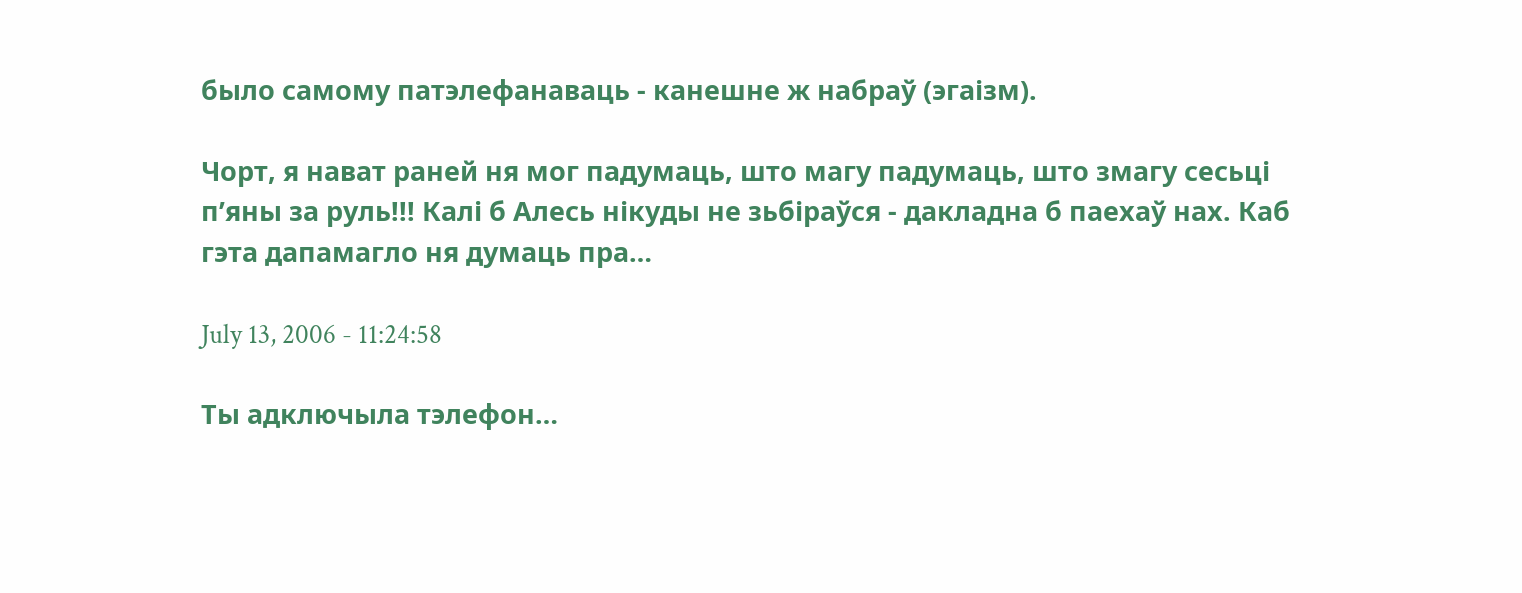было самому патэлефанаваць - канешне ж набраў (эгаізм).

Чорт, я нават раней ня мог падумаць, што магу падумаць, што змагу сесьці п’яны за руль!!! Калі б Алесь нікуды не зьбіраўся - дакладна б паехаў нах. Каб гэта дапамагло ня думаць пра…

July 13, 2006 - 11:24:58

Ты адключыла тэлефон…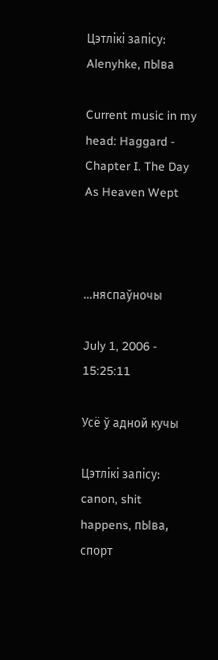Цэтлікі запісу: Alenyhke, пЫва

Current music in my head: Haggard - Chapter I. The Day As Heaven Wept



…няспаўночы

July 1, 2006 - 15:25:11

Усё ў адной кучы

Цэтлікі запісу: canon, shit happens, пЫва, спорт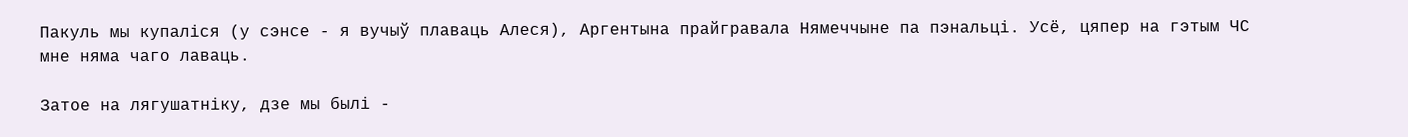Пакуль мы купаліся (у сэнсе - я вучыў плаваць Алеся), Аргентына прайгравала Нямеччыне па пэнальці. Усё, цяпер на гэтым ЧС мне няма чаго лаваць.

Затое на лягушатніку, дзе мы былі -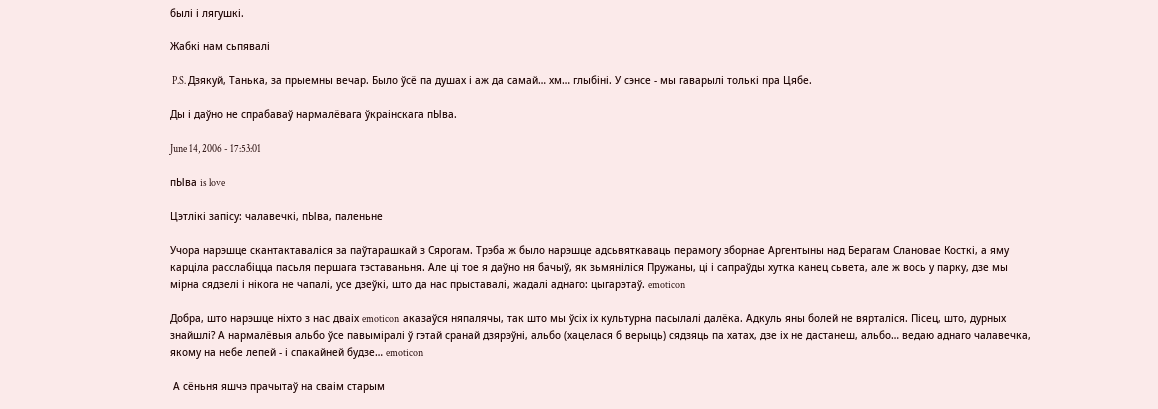былі і лягушкі.

Жабкі нам сьпявалі

 P.S. Дзякуй, Танька, за прыемны вечар. Было ўсё па душах і аж да самай… хм… глыбіні. У сэнсе - мы гаварылі толькі пра Цябе.

Ды і даўно не спрабаваў нармалёвага ўкраінскага пЫва.

June 14, 2006 - 17:53:01

пЫва is love

Цэтлікі запісу: чалавечкі, пЫва, паленьне

Учора нарэшце скантактаваліся за паўтарашкай з Сярогам. Трэба ж было нарэшце адсьвяткаваць перамогу зборнае Аргентыны над Берагам Слановае Косткі, а яму карціла расслабіцца пасьля першага тэставаньня. Але ці тое я даўно ня бачыў, як зьмяніліся Пружаны, ці і сапраўды хутка канец сьвета, але ж вось у парку, дзе мы мірна сядзелі і нікога не чапалі, усе дзеўкі, што да нас прыставалі, жадалі аднаго: цыгарэтаў. emoticon

Добра, што нарэшце ніхто з нас дваіх emoticon  аказаўся няпалячы, так што мы ўсіх іх культурна пасылалі далёка. Адкуль яны болей не вярталіся. Пісец, што, дурных знайшлі? А нармалёвыя альбо ўсе павыміралі ў гэтай сранай дзярэўні, альбо (хацелася б верыць) сядзяць па хатах, дзе іх не дастанеш, альбо… ведаю аднаго чалавечка, якому на небе лепей - і спакайней будзе… emoticon

 А сёньня яшчэ прачытаў на сваім старым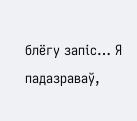блёгу запіс… Я падазраваў,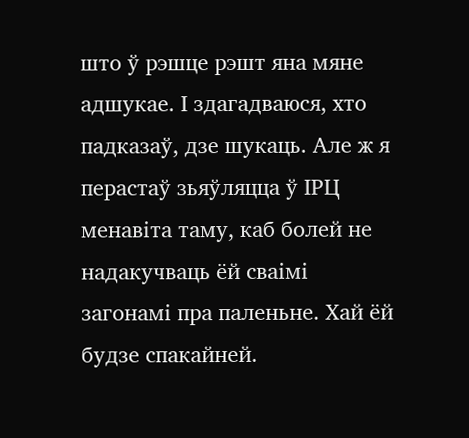што ў рэшце рэшт яна мяне адшукае. І здагадваюся, хто падказаў, дзе шукаць. Але ж я перастаў зьяўляцца ў ІРЦ менавіта таму, каб болей не надакучваць ёй сваімі загонамі пра паленьне. Хай ёй будзе спакайней.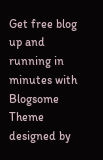Get free blog up and running in minutes with Blogsome
Theme designed by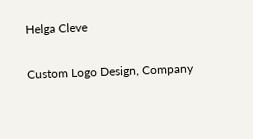Helga Cleve

Custom Logo Design, Company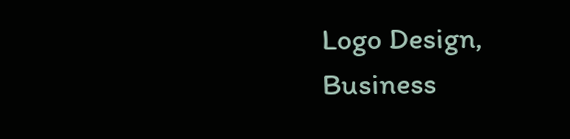Logo Design, Business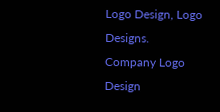Logo Design, Logo Designs.
Company Logo Design